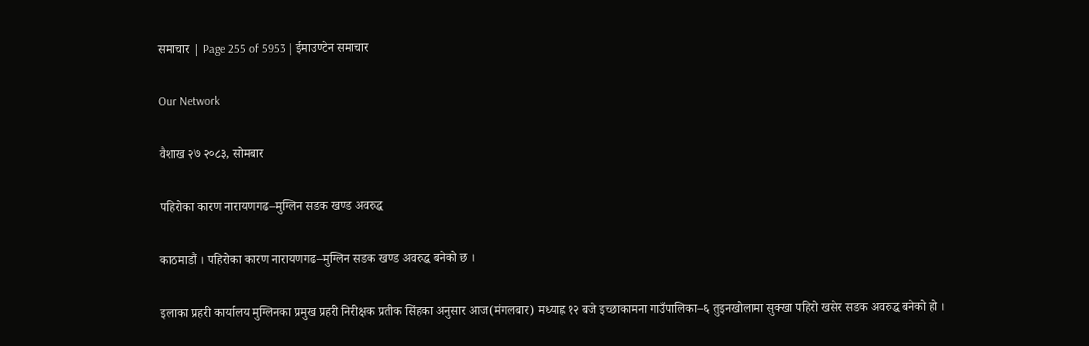समाचार | Page 255 of 5953 | ईमाउण्टेन समाचार

Our Network

वैशाख २७ २०८३, सोमबार

पहिरोका कारण नारायणगढ–मुग्लिन सडक खण्ड अवरुद्ध

काठमाडौं । पहिरोका कारण नारायणगढ–मुग्लिन सडक खण्ड अवरुद्ध बनेको छ ।

इलाका प्रहरी कार्यालय मुग्लिनका प्रमुख प्रहरी निरीक्षक प्रतीक सिंहका अनुसार आज(मंगलबार) मध्याह्न १२ बजे इच्छाकामना गाउँपालिका–६ तुइनखोलामा सुक्खा पहिरो खसेर सडक अवरुद्ध बनेको हो ।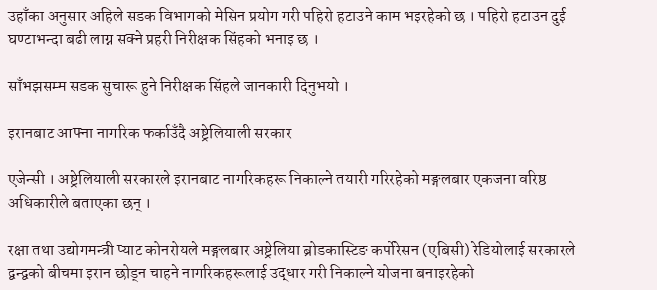उहाँका अनुसार अहिले सडक विभागको मेसिन प्रयोग गरी पहिरो हटाउने काम भइरहेको छ । पहिरो हटाउन दुई घण्टाभन्दा बढी लाग्न सक्ने प्रहरी निरीक्षक सिंहको भनाइ छ ।

साँभझसम्म सडक सुचारू हुने निरीक्षक सिंहले जानकारी दिनुभयो ।

इरानबाट आफ्ना नागरिक फर्काउँदै अष्ट्रेलियाली सरकार

एजेन्सी । अष्ट्रेलियाली सरकारले इरानबाट नागरिकहरू निकाल्ने तयारी गरिरहेको मङ्गलबार एकजना वरिष्ठ अधिकारीले बताएका छन् ।

रक्षा तथा उद्योगमन्त्री प्याट कोनरोयले मङ्गलबार अष्ट्रेलिया ब्रोडकास्टिङ कर्पोरेसन (एबिसी) रेडियोलाई सरकारले द्वन्द्वको बीचमा इरान छोड्न चाहने नागरिकहरूलाई उद्धार गरी निकाल्ने योजना बनाइरहेको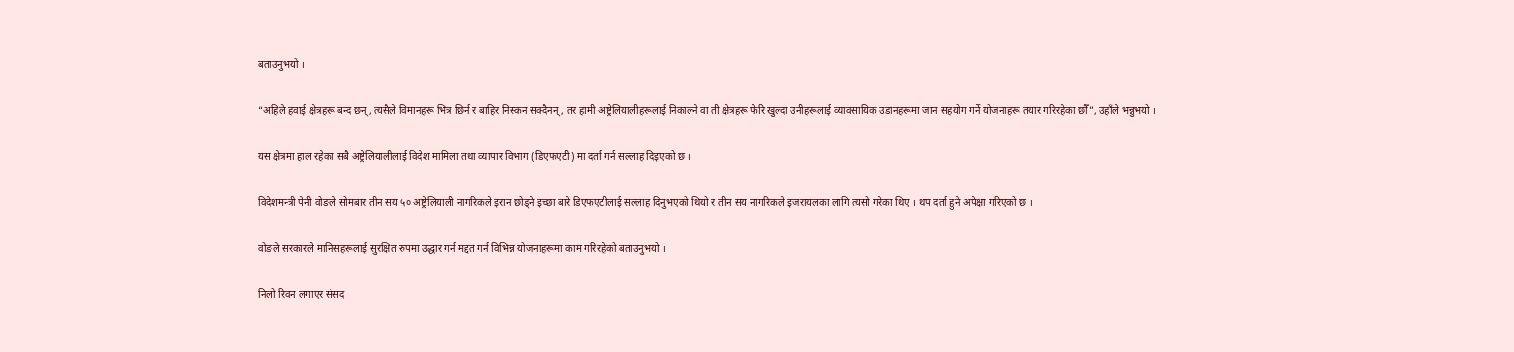बताउनुभयो ।

“अहिले हवाई क्षेत्रहरू बन्द छन्, त्यसैले विमानहरू भित्र छिर्न र बाहिर निस्कन सक्दैनन्, तर हामी अष्ट्रेलियालीहरूलाई निकाल्ने वा ती क्षेत्रहरू फेरि खुल्दा उनीहरूलाई व्यावसायिक उडानहरूमा जान सहयोग गर्ने योजनाहरू तयार गरिरहेका छौँ”, उहाँले भन्नुभयो ।

यस क्षेत्रमा हाल रहेका सबै अष्ट्रेलियालीलाई विदेश मामिला तथा व्यापार विभाग (डिएफएटी) मा दर्ता गर्न सल्लाह दिइएको छ ।

विदेशमन्त्री पेनी वोङले सोमबार तीन सय ५० अष्ट्रेलियाली नागरिकले इरान छोड्ने इच्छा बारे डिएफएटीलाई सल्लाह दिनुभएको थियो र तीन सय नागरिकले इजरायलका लागि त्यसो गरेका थिए । थप दर्ता हुने अपेक्षा गरिएको छ ।

वोङले सरकारले मानिसहरूलाई सुरक्षित रुपमा उद्धार गर्न मद्दत गर्न विभिन्न योजनाहरूमा काम गरिरहेको बताउनुभयो ।

निलो रिवन लगाएर संसद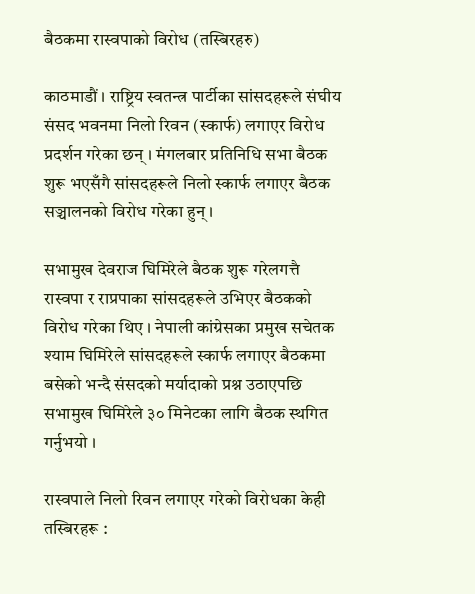बैठकमा रास्वपाको विरोध (तस्बिरहरु)

काठमाडौं । राष्ट्रिय स्वतन्त्र पार्टीका सांसदहरूले संघीय संसद भवनमा निलो रिवन (स्कार्फ) लगाएर विरोध प्रदर्शन गरेका छन् । मंगलबार प्रतिनिधि सभा बैठक शुरू भएसँगै सांसदहरूले निलो स्कार्फ लगाएर बैठक सञ्चालनको विरोध गरेका हुन् ।

सभामुख देवराज घिमिरेले बैठक शुरू गरेलगत्तै रास्वपा र राप्रपाका सांसदहरूले उभिएर बैठकको विरोध गरेका थिए । नेपाली कांग्रेसका प्रमुख सचेतक श्याम घिमिरेले सांसदहरूले स्कार्फ लगाएर बैठकमा बसेको भन्दै संसदको मर्यादाको प्रश्न उठाएपछि सभामुख घिमिरेले ३० मिनेटका लागि बैठक स्थगित गर्नुभयो ।

रास्वपाले निलो रिवन लगाएर गरेको विरोधका केही तस्बिरहरू :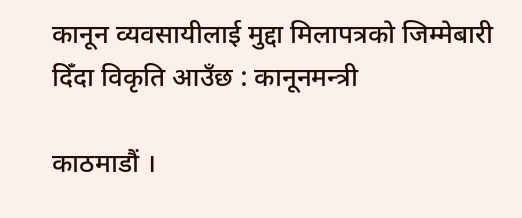कानून व्यवसायीलाई मुद्दा मिलापत्रको जिम्मेबारी दिँदा विकृति आउँछ : कानूनमन्त्री

काठमाडौं ।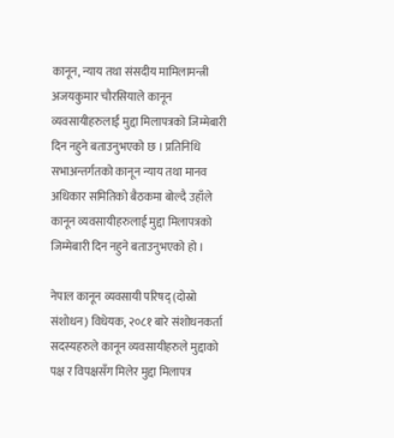कानून, न्याय तथा संसदीय मामिलामन्त्री अजयकुमार चौरसियाले कानून व्यवसायीहरुलाई मुद्दा मिलापत्रको जिम्मेबारी दिन नहुने बताउनुभएको छ । प्रतिनिधि सभाअन्तर्गतको कानून न्याय तथा मानव अधिकार समितिको बैठकमा बोल्दै उहाँले कानून व्यवसायीहरुलाई मुद्दा मिलापत्रको जिम्मेबारी दिन नहुने बताउनुभएको हो ।

नेपाल कानून व्यवसायी परिषद् (दोस्रो संशोधन) विधेयक, २०८१ बारे संशोधनकर्ता सदस्यहरुले कानून व्यवसायीहरुले मुद्दाको पक्ष र विपक्षसँग मिलेर मुद्दा मिलापत्र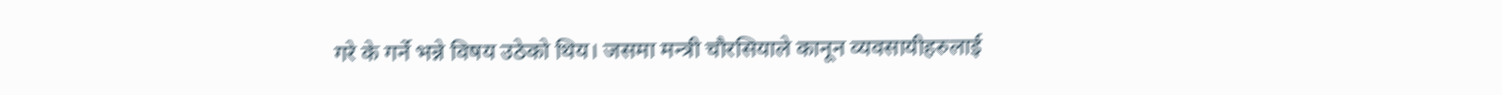गरे के गर्ने भन्ने विषय उठेको थिय। जसमा मन्त्री चौरसियाले कानून व्यवसायीहरुलाई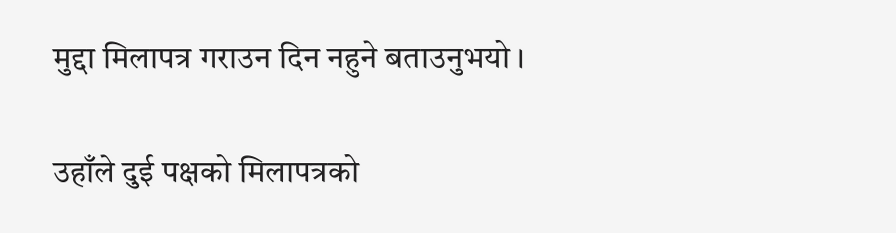मुद्दा मिलापत्र गराउन दिन नहुने बताउनुभयो ।

उहाँले दुई पक्षको मिलापत्रको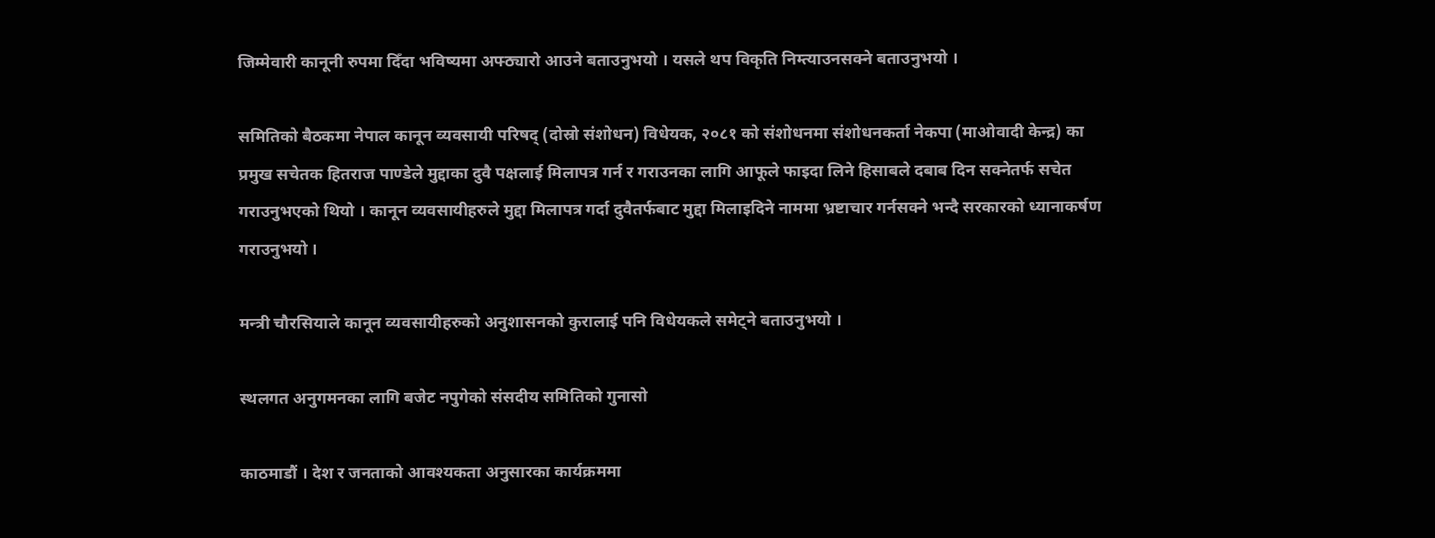जिम्मेवारी कानूनी रुपमा दिँदा भविष्यमा अफ्ठ्यारो आउने बताउनुभयो । यसले थप विकृति निम्त्याउनसक्ने बताउनुभयो ।

समितिको बैठकमा नेपाल कानून व्यवसायी परिषद् (दोस्रो संशोधन) विधेयक, २०८१ को संशोधनमा संशोधनकर्ता नेकपा (माओवादी केन्द्र) का प्रमुख सचेतक हितराज पाण्डेले मुद्दाका दुवै पक्षलाई मिलापत्र गर्न र गराउनका लागि आफूले फाइदा लिने हिसाबले दबाब दिन सक्नेतर्फ सचेत गराउनुभएको थियो । कानून व्यवसायीहरुले मुद्दा मिलापत्र गर्दा दुवैतर्फबाट मुद्दा मिलाइदिने नाममा भ्रष्टाचार गर्नसक्ने भन्दै सरकारको ध्यानाकर्षण गराउनुभयो ।

मन्त्री चौरसियाले कानून व्यवसायीहरुको अनुशासनको कुरालाई पनि विधेयकले समेट्ने बताउनुभयो ।

स्थलगत अनुगमनका लागि बजेट नपुगेको संसदीय समितिको गुनासो

काठमाडौं । देश र जनताको आवश्यकता अनुसारका कार्यक्रममा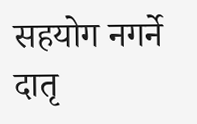सहयोग नगर्ने दातृ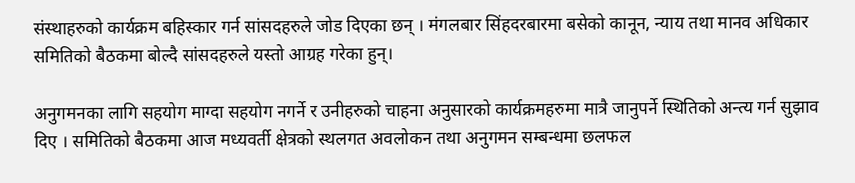संस्थाहरुको कार्यक्रम बहिस्कार गर्न सांसदहरुले जोड दिएका छन् । मंगलबार सिंहदरबारमा बसेको कानून, न्याय तथा मानव अधिकार समितिको बैठकमा बोल्दै सांसदहरुले यस्तो आग्रह गरेका हुन्।

अनुगमनका लागि सहयोग माग्दा सहयोग नगर्ने र उनीहरुको चाहना अनुसारको कार्यक्रमहरुमा मात्रै जानुपर्ने स्थितिको अन्त्य गर्न सुझाव दिए । समितिको बैठकमा आज मध्यवर्ती क्षेत्रको स्थलगत अवलोकन तथा अनुगमन सम्बन्धमा छलफल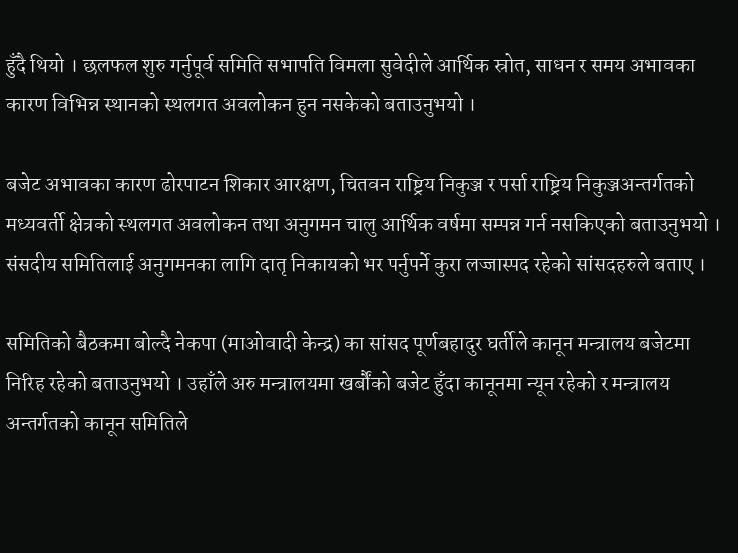हुँदै थियो । छलफल शुरु गर्नुपूर्व समिति सभापति विमला सुवेदीले आर्थिक स्रोत, साधन र समय अभावका कारण विभिन्न स्थानको स्थलगत अवलोकन हुन नसकेको बताउनुभयो ।

बजेट अभावका कारण ढोरपाटन शिकार आरक्षण, चितवन राष्ट्रिय निकुञ्ज र पर्सा राष्ट्रिय निकुञ्जअन्तर्गतको मध्यवर्ती क्षेत्रको स्थलगत अवलोकन तथा अनुगमन चालु आर्थिक वर्षमा सम्पन्न गर्न नसकिएको बताउनुभयो । संसदीय समितिलाई अनुगमनका लागि दातृ निकायको भर पर्नुपर्ने कुरा लज्जास्पद रहेको सांसदहरुले बताए ।

समितिको बैठकमा बोल्दै नेकपा (माओवादी केन्द्र) का सांसद पूर्णबहादुर घर्तीले कानून मन्त्रालय बजेटमा निरिह रहेको बताउनुभयो । उहाँले अरु मन्त्रालयमा खर्बौंको बजेट हुँदा कानूनमा न्यून रहेको र मन्त्रालय अन्तर्गतको कानून समितिले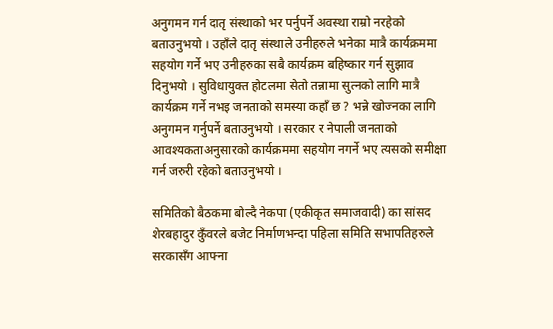अनुगमन गर्न दातृ संस्थाको भर पर्नुपर्ने अवस्था राम्रो नरहेको बताउनुभयो । उहाँले दातृ संस्थाले उनीहरुले भनेका मात्रै कार्यक्रममा सहयोग गर्ने भए उनीहरुका सबै कार्यक्रम बहिष्कार गर्न सुझाव दिनुभयो । सुविधायुक्त होटलमा सेतो तन्नामा सुत्नको लागि मात्रै कार्यक्रम गर्ने नभइ जनताको समस्या कहाँ छ ? भन्ने खोज्नका लागि अनुगमन गर्नुपर्ने बताउनुभयो । सरकार र नेपाली जनताको आवश्यकताअनुसारको कार्यक्रममा सहयोग नगर्ने भए त्यसको समीक्षा गर्न जरुरी रहेको बताउनुभयो ।

समितिको बैठकमा बोल्दै नेकपा (एकीकृत समाजवादी) का सांसद शेरबहादुर कुँवरले बजेट निर्माणभन्दा पहिला समिति सभापतिहरुले सरकासँग आफ्ना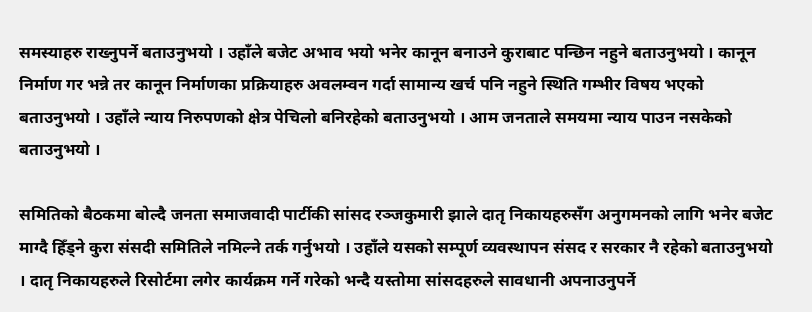समस्याहरु राख्नुपर्ने बताउनुभयो । उहाँले बजेट अभाव भयो भनेर कानून बनाउने कुराबाट पन्छिन नहुने बताउनुभयो । कानून निर्माण गर भन्ने तर कानून निर्माणका प्रक्रियाहरु अवलम्वन गर्दा सामान्य खर्च पनि नहुने स्थिति गम्भीर विषय भएको बताउनुभयो । उहाँले न्याय निरुपणको क्षेत्र पेचिलो बनिरहेको बताउनुभयो । आम जनताले समयमा न्याय पाउन नसकेको बताउनुभयो ।

समितिको बैठकमा बोल्दै जनता समाजवादी पार्टीकी सांसद रञ्जकुमारी झाले दातृ निकायहरुसँग अनुगमनको लागि भनेर बजेट माग्दै हिँड्ने कुरा संसदी समितिले नमिल्ने तर्क गर्नुभयो । उहाँले यसको सम्पूर्ण व्यवस्थापन संसद र सरकार नै रहेको बताउनुभयो । दातृ निकायहरुले रिसोर्टमा लगेर कार्यक्रम गर्ने गरेको भन्दै यस्तोमा सांसदहरुले सावधानी अपनाउनुपर्ने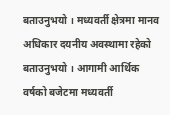बताउनुभयो । मध्यवर्ती क्षेत्रमा मानव अधिकार दयनीय अवस्थामा रहेको बताउनुभयो । आगामी आर्थिक वर्षको बजेटमा मध्यवर्ती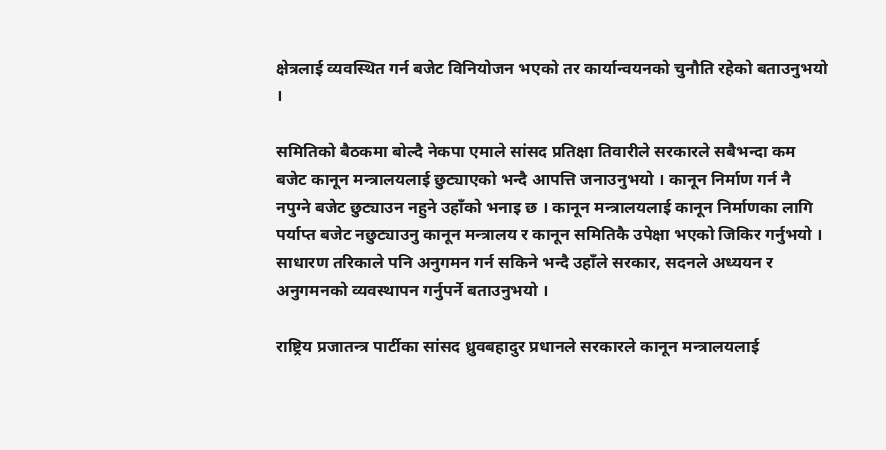क्षेत्रलाई व्यवस्थित गर्न बजेट विनियोजन भएको तर कार्यान्वयनको चुनौति रहेको बताउनुभयो ।

समितिको बैठकमा बोल्दै नेकपा एमाले सांसद प्रतिक्षा तिवारीले सरकारले सबैभन्दा कम बजेट कानून मन्त्रालयलाई छुट्याएको भन्दै आपत्ति जनाउनुभयो । कानून निर्माण गर्न नै नपुग्ने बजेट छुट्याउन नहुने उहाँको भनाइ छ । कानून मन्त्रालयलाई कानून निर्माणका लागि पर्याप्त बजेट नछुट्याउनु कानून मन्त्रालय र कानून समितिकै उपेक्षा भएको जिकिर गर्नुभयो । साधारण तरिकाले पनि अनुगमन गर्न सकिने भन्दै उहाँले सरकार, सदनले अध्ययन र अनुगमनको व्यवस्थापन गर्नुपर्ने बताउनुभयो ।

राष्ट्रिय प्रजातन्त्र पार्टीका सांसद ध्रुवबहादुर प्रधानले सरकारले कानून मन्त्रालयलाई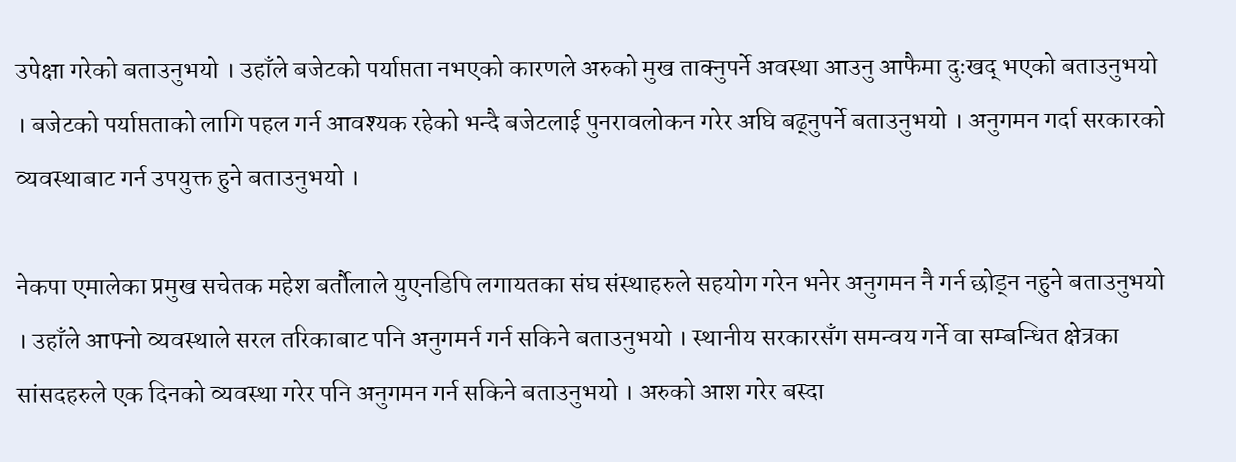उपेक्षा गरेको बताउनुभयो । उहाँले बजेटको पर्याप्तता नभएको कारणले अरुको मुख ताक्नुपर्ने अवस्था आउनु आफैमा दुःखद् भएको बताउनुभयो । बजेटको पर्याप्तताको लागि पहल गर्न आवश्यक रहेको भन्दै बजेटलाई पुनरावलोकन गरेर अघि बढ्नुपर्ने बताउनुभयो । अनुगमन गर्दा सरकारको व्यवस्थाबाट गर्न उपयुक्त हुने बताउनुभयो ।

नेकपा एमालेका प्रमुख सचेतक महेश बर्तौलाले युएनडिपि लगायतका संघ संस्थाहरुले सहयोग गरेन भनेर अनुगमन नै गर्न छोड्न नहुने बताउनुभयो । उहाँले आफ्नो व्यवस्थाले सरल तरिकाबाट पनि अनुगमर्न गर्न सकिने बताउनुभयो । स्थानीय सरकारसँग समन्वय गर्ने वा सम्बन्धित क्षेत्रका सांसदहरुले एक दिनको व्यवस्था गरेर पनि अनुगमन गर्न सकिने बताउनुभयो । अरुको आश गरेर बस्दा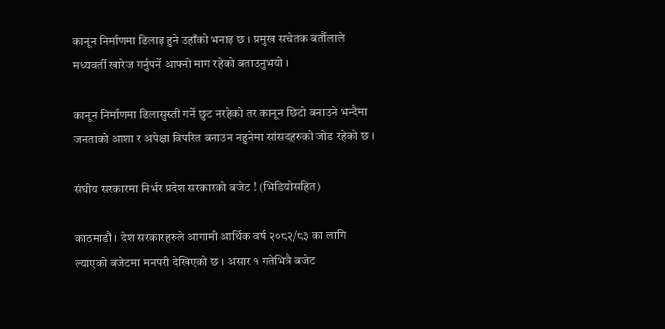कानून निर्माणमा ढिलाइ हुने उहाँको भनाइ छ । प्रमुख सचेतक बर्तौलाले मध्यवर्ती खारेज गर्नुपर्ने आफ्नो माग रहेको बताउनुभयो ।

कानून निर्माणमा ढिलासुस्ती गर्ने छुट नरहेको तर कानून छिटो बनाउने भन्दैमा जनताको आशा र अपेक्षा विपरित बनाउन नहुनेमा सांसदहरुको जोड रहेको छ ।

संघीय सरकारमा निर्भर प्रदेश सरकारको बजेट ! (भिडियोसहित)

काठमाडौं । देश सरकारहरुले आगामी आर्थिक वर्ष २०८२/८३ का लागि ल्याएको बजेटमा मनपरी देखिएको छ । असार १ गतेभित्रै बजेट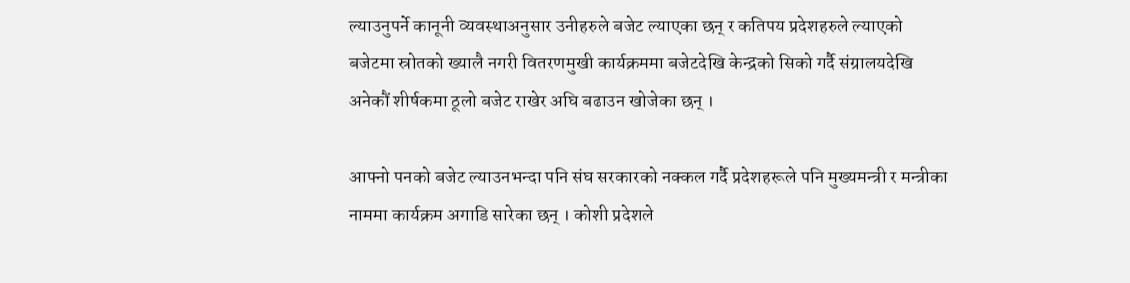ल्याउनुपर्ने कानूनी व्यवस्थाअनुसार उनीहरुले बजेट ल्याएका छन् र कतिपय प्रदेशहरुले ल्याएको बजेटमा स्रोतको ख्यालै नगरी वितरणमुखी कार्यक्रममा बजेटदेखि केन्द्रको सिको गर्दै संग्रालयदेखि अनेकौं शीर्षकमा ठूलो बजेट राखेर अघि बढाउन खोजेका छन् ।

आफ्नो पनको बजेट ल्याउनभन्दा पनि संघ सरकारको नक्कल गर्दै प्रदेशहरूले पनि मुख्यमन्त्री र मन्त्रीका नाममा कार्यक्रम अगाडि सारेका छन् । कोशी प्रदेशले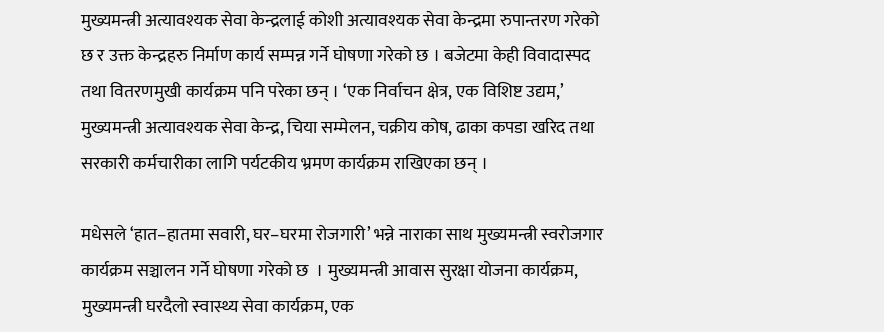मुख्यमन्त्री अत्यावश्यक सेवा केन्द्रलाई कोशी अत्यावश्यक सेवा केन्द्रमा रुपान्तरण गरेको छ र उक्त केन्द्रहरु निर्माण कार्य सम्पन्न गर्ने घोषणा गरेको छ । बजेटमा केही विवादास्पद तथा वितरणमुखी कार्यक्रम पनि परेका छन् । ‘एक निर्वाचन क्षेत्र, एक विशिष्ट उद्यम,’ मुख्यमन्त्री अत्यावश्यक सेवा केन्द्र, चिया सम्मेलन, चक्रीय कोष, ढाका कपडा खरिद तथा सरकारी कर्मचारीका लागि पर्यटकीय भ्रमण कार्यक्रम राखिएका छन् ।

मधेसले ‘हात–हातमा सवारी, घर–घरमा रोजगारी’ भन्ने नाराका साथ मुख्यमन्त्री स्वरोजगार कार्यक्रम सञ्चालन गर्ने घोषणा गरेको छ  । मुख्यमन्त्री आवास सुरक्षा योजना कार्यक्रम, मुख्यमन्त्री घरदैलो स्वास्थ्य सेवा कार्यक्रम, एक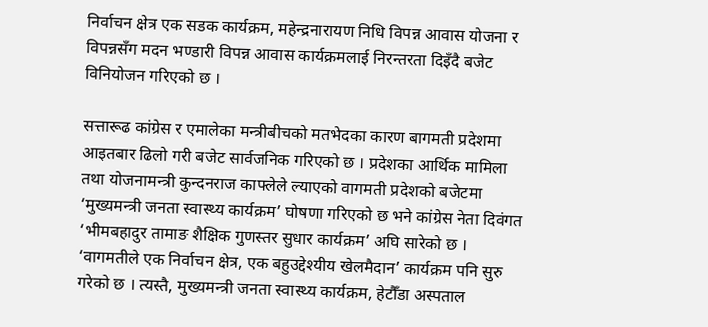निर्वाचन क्षेत्र एक सडक कार्यक्रम, महेन्द्रनारायण निधि विपन्न आवास योजना र विपन्नसँग मदन भण्डारी विपन्न आवास कार्यक्रमलाई निरन्तरता दिइँदै बजेट विनियोजन गरिएको छ ।

सत्तारूढ कांग्रेस र एमालेका मन्त्रीबीचको मतभेदका कारण बागमती प्रदेशमा आइतबार ढिलो गरी बजेट सार्वजनिक गरिएको छ । प्रदेशका आर्थिक मामिला तथा योजनामन्त्री कुन्दनराज काफ्लेले ल्याएको वागमती प्रदेशको बजेटमा ‘मुख्यमन्त्री जनता स्वास्थ्य कार्यक्रम’ घोषणा गरिएको छ भने कांग्रेस नेता दिवंगत ‘भीमबहादुर तामाङ शैक्षिक गुणस्तर सुधार कार्यक्रम’ अघि सारेको छ । ‘वागमतीले एक निर्वाचन क्षेत्र, एक बहुउद्देश्यीय खेलमैदान’ कार्यक्रम पनि सुरु गरेको छ । त्यस्तै, मुख्यमन्त्री जनता स्वास्थ्य कार्यक्रम, हेटौँडा अस्पताल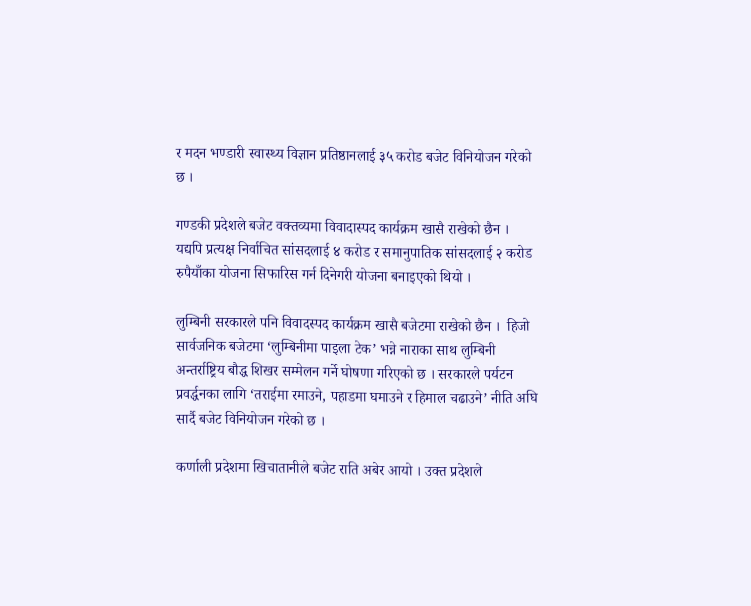र मदन भण्डारी स्वास्थ्य विज्ञान प्रतिष्ठानलाई ३५ करोड बजेट विनियोजन गरेको छ ।

गण्डकी प्रदेशले बजेट वक्तव्यमा विवादास्पद कार्यक्रम खासै राखेको छैन ।  यद्यपि प्रत्यक्ष निर्वाचित सांसदलाई ४ करोड र समानुपातिक सांसदलाई २ करोड रुपैयाँका योजना सिफारिस गर्न दिनेगरी योजना बनाइएको थियो ।

लुम्बिनी सरकारले पनि विवादस्पद कार्यक्रम खासै बजेटमा राखेको छैन ।  हिजो सार्वजनिक बजेटमा ‘लुम्बिनीमा पाइला टेक’ भन्ने नाराका साथ लुम्बिनी अन्तर्राष्ट्रिय बौद्ध शिखर सम्मेलन गर्ने घोषणा गरिएको छ । सरकारले पर्यटन प्रवर्द्धनका लागि ‘तराईमा रमाउने, पहाडमा घमाउने र हिमाल चढाउने’ नीति अघि सार्दै बजेट विनियोजन गरेको छ ।

कर्णाली प्रदेशमा खिचातानीले बजेट राति अबेर आयो । उक्त प्रदेशले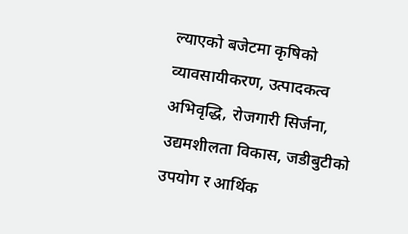ल्याएको बजेटमा कृषिको व्यावसायीकरण, उत्पादकत्व अभिवृद्धि, रोजगारी सिर्जना, उद्यमशीलता विकास, जडीबुटीको उपयोग र आर्थिक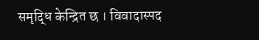समृद्धि केन्द्रित छ । विवादास्पद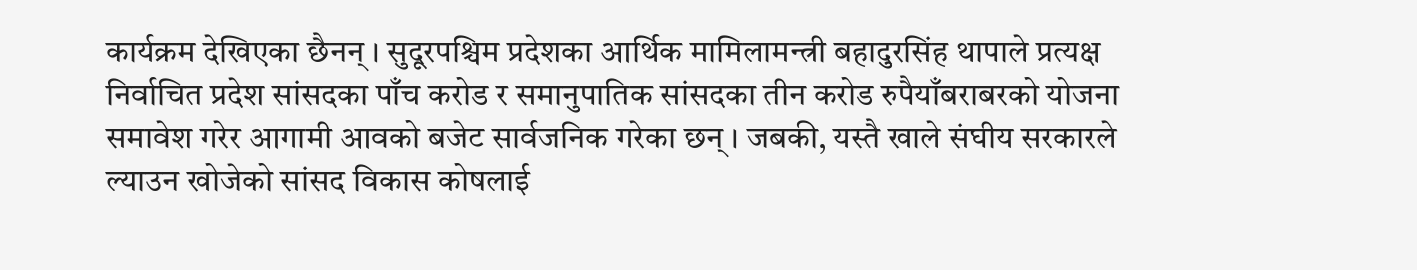कार्यक्रम देखिएका छैनन् । सुदूरपश्चिम प्रदेशका आर्थिक मामिलामन्त्री बहादुरसिंह थापाले प्रत्यक्ष निर्वाचित प्रदेश सांसदका पाँच करोड र समानुपातिक सांसदका तीन करोड रुपैयाँबराबरको योजना समावेश गरेर आगामी आवको बजेट सार्वजनिक गरेका छन् । जबकी, यस्तै खाले संघीय सरकारले ल्याउन खोजेको सांसद विकास कोषलाई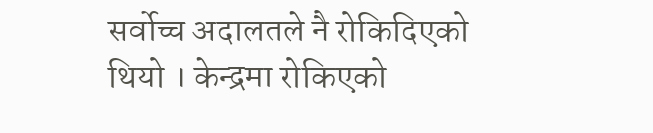सर्वोच्च अदालतले नै रोकिदिएको थियो । केन्द्रमा रोकिएको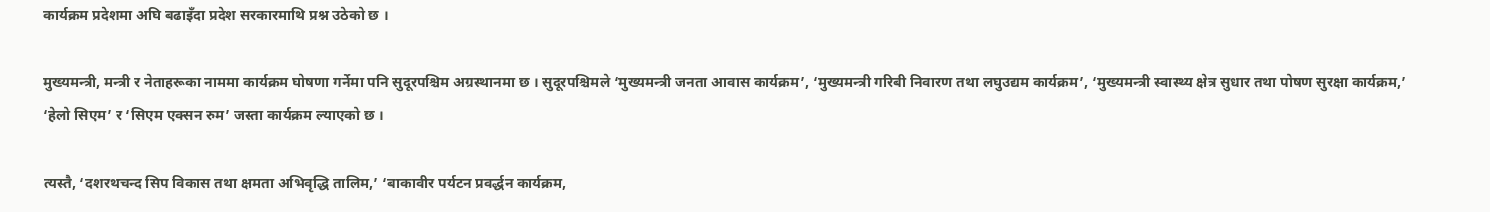कार्यक्रम प्रदेशमा अघि बढाइँदा प्रदेश सरकारमाथि प्रश्न उठेको छ ।

मुख्यमन्त्री, मन्त्री र नेताहरूका नाममा कार्यक्रम घोषणा गर्नेमा पनि सुदूरपश्चिम अग्रस्थानमा छ । सुदूरपश्चिमले ‘मुख्यमन्त्री जनता आवास कार्यक्रम’, ‘मुख्यमन्त्री गरिबी निवारण तथा लघुउद्यम कार्यक्रम’, ‘मुख्यमन्त्री स्वास्थ्य क्षेत्र सुधार तथा पोषण सुरक्षा कार्यक्रम,’ ‘हेलो सिएम’ र ‘सिएम एक्सन रुम’ जस्ता कार्यक्रम ल्याएको छ ।

त्यस्तै, ‘दशरथचन्द सिप विकास तथा क्षमता अभिवृद्धि तालिम,’ ‘बाकावीर पर्यटन प्रवर्द्धन कार्यक्रम,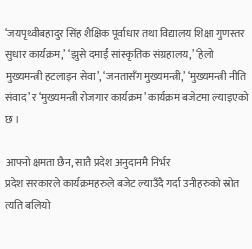‘जयपृथ्वीबहादुर सिंह शैक्षिक पूर्वाधार तथा विद्यालय शिक्षा गुणस्तर सुधार कार्यक्रम,’ ‘झुसे दमाईं सांस्कृतिक संग्रहालय,’ ‘हेलो मुख्यमन्त्री हटलाइन सेवा’, ‘जनतासँग मुख्यमन्त्री,’ ‘मुख्यमन्त्री नीति संवाद’ र ‘मुख्यमन्त्री रोजगार कार्यक्रम’ कार्यक्रम बजेटमा ल्याइएको छ ।

आफ्नो क्षमता छैन, सातै प्रदेश अनुदानमै निर्भर
प्रदेश सरकारले कार्यक्रमहरुले बजेट ल्याउँदै गर्दा उनीहरुको स्रोत त्यति बलियो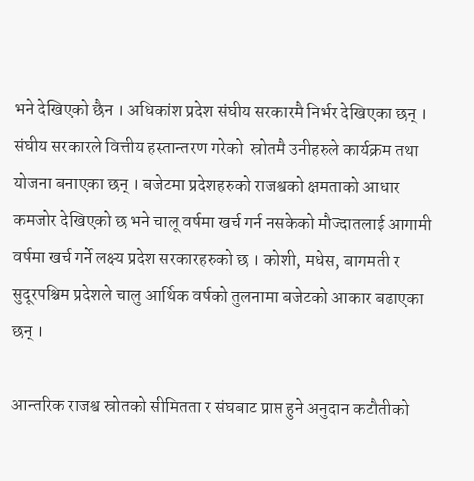भने देखिएको छैन । अधिकांश प्रदेश संघीय सरकारमै निर्भर देखिएका छन् । संघीय सरकारले वित्तीय हस्तान्तरण गरेको  स्रोतमै उनीहरुले कार्यक्रम तथा योजना बनाएका छन् । बजेटमा प्रदेशहरुको राजश्वको क्षमताको आधार कमजोर देखिएको छ भने चालू वर्षमा खर्च गर्न नसकेको मौज्दातलाई आगामी वर्षमा खर्च गर्ने लक्ष्य प्रदेश सरकारहरुको छ । कोशी, मधेस, बागमती र सुदूरपश्चिम प्रदेशले चालु आर्थिक वर्षको तुलनामा बजेटको आकार बढाएका छन् ।

आन्तरिक राजश्व स्रोतको सीमितता र संघबाट प्राप्त हुने अनुदान कटौतीको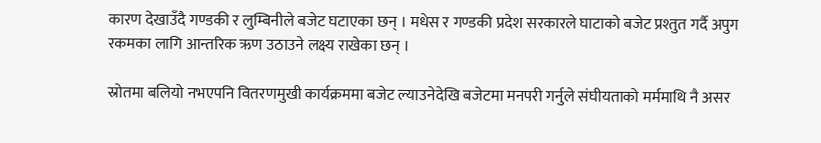कारण देखाउँदै गण्डकी र लुम्बिनीले बजेट घटाएका छन् । मधेस र गण्डकी प्रदेश सरकारले घाटाको बजेट प्रश्तुत गर्दै अपुग रकमका लागि आन्तरिक ऋण उठाउने लक्ष्य राखेका छन् ।

स्रोतमा बलियो नभएपनि वितरणमुखी कार्यक्रममा बजेट ल्याउनेदेखि बजेटमा मनपरी गर्नुले संघीयताको मर्ममाथि नै असर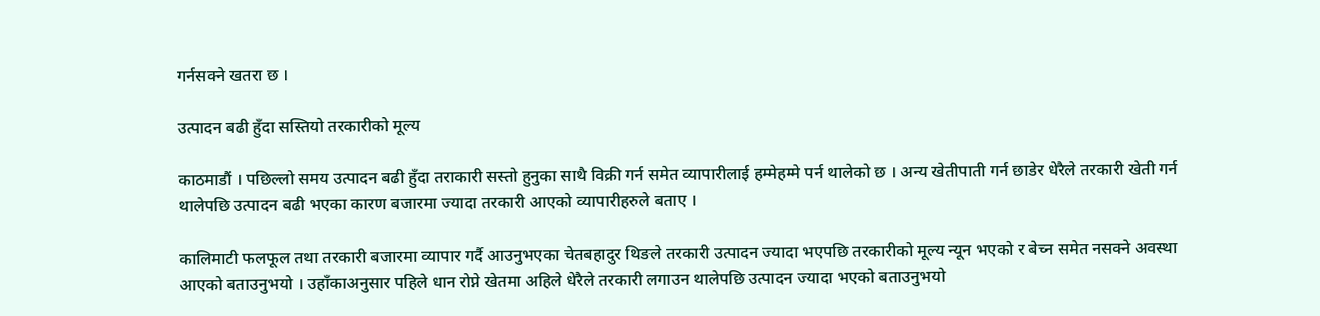गर्नसक्ने खतरा छ ।

उत्पादन बढी हुँदा सस्तियो तरकारीको मूल्य

काठमाडौं । पछिल्लो समय उत्पादन बढी हुँदा तराकारी सस्तो हुनुका साथै विक्री गर्न समेत व्यापारीलाई हम्मेहम्मे पर्न थालेको छ । अन्य खेतीपाती गर्न छाडेर धेरैले तरकारी खेती गर्न थालेपछि उत्पादन बढी भएका कारण बजारमा ज्यादा तरकारी आएको व्यापारीहरुले बताए ।

कालिमाटी फलफूल तथा तरकारी बजारमा व्यापार गर्दै आउनुभएका चेतबहादुर थिङले तरकारी उत्पादन ज्यादा भएपछि तरकारीको मूल्य न्यून भएको र बेच्न समेत नसक्ने अवस्था आएको बताउनुभयो । उहाँकाअनुसार पहिले धान रोप्ने खेतमा अहिले धेरैले तरकारी लगाउन थालेपछि उत्पादन ज्यादा भएको बताउनुभयो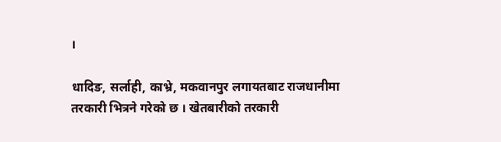।

धादिङ, सर्लाही, काभ्रे, मकवानपुर लगायतबाट राजधानीमा तरकारी भित्रने गरेको छ । खेतबारीको तरकारी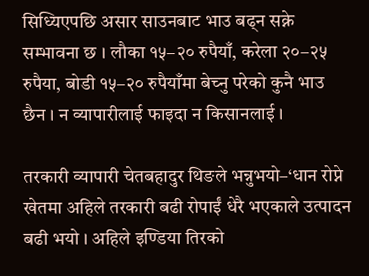सिध्यिएपछि असार साउनबाट भाउ बढ्न सक्ने सम्भावना छ । लौका १५–२० रुपैयाँ, करेला २०–२५ रुपैया, बोडी १५–२० रुपैयाँमा बेच्नु परेको कुनै भाउ छैन । न व्यापारीलाई फाइदा न किसानलाई ।

तरकारी व्यापारी चेतबहादुर थिङले भन्नुभयो–‘धान रोप्ने खेतमा अहिले तरकारी बढी रोपाईं धेरै भएकाले उत्पादन बढी भयो । अहिले इण्डिया तिरको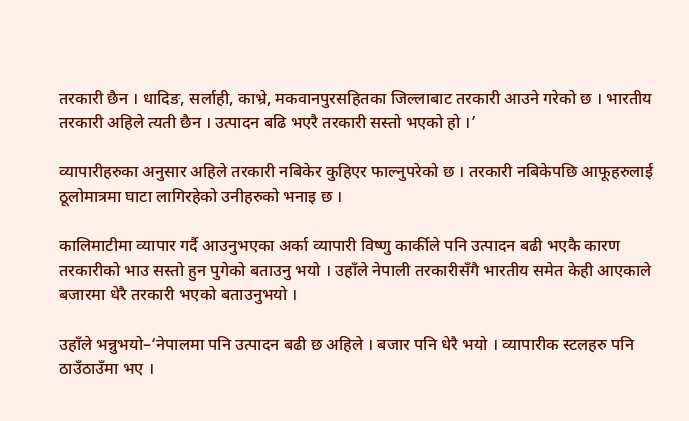तरकारी छैन । धादिङ, सर्लाही, काभ्रे, मकवानपुरसहितका जिल्लाबाट तरकारी आउने गरेको छ । भारतीय तरकारी अहिले त्यती छैन । उत्पादन बढि भएरै तरकारी सस्तो भएको हो ।’

व्यापारीहरुका अनुसार अहिले तरकारी नबिकेर कुहिएर फाल्नुपरेको छ । तरकारी नबिकेपछि आफूहरुलाई ठूलोमात्रमा घाटा लागिरहेको उनीहरुको भनाइ छ ।

कालिमाटीमा व्यापार गर्दै आउनुभएका अर्का व्यापारी विष्णु कार्कीले पनि उत्पादन बढी भएकै कारण तरकारीको भाउ सस्तो हुन पुगेको बताउनु भयो । उहाँले नेपाली तरकारीसँगै भारतीय समेत केही आएकाले बजारमा धेरै तरकारी भएको बताउनुभयो ।

उहाँले भन्नुभयो–‘नेपालमा पनि उत्पादन बढी छ अहिले । बजार पनि धेरै भयो । व्यापारीक स्टलहरु पनि ठाउँठाउँमा भए ।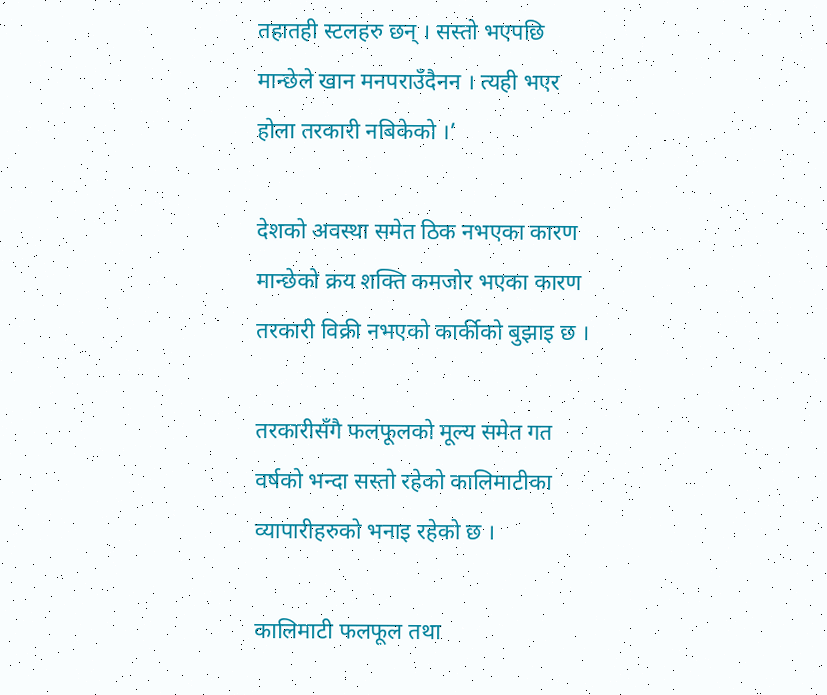तहातही स्टलहरु छन् । सस्तो भएपछि मान्छेले खान मनपराउँदैनन । त्यही भएर होला तरकारी नबिकेको ।’

देशको अवस्था समेत ठिक नभएका कारण मान्छेको क्रय शक्ति कमजोर भएका कारण तरकारी विक्री नभएको कार्कीको बुझाइ छ ।

तरकारीसँगै फलफूलको मूल्य समेत गत वर्षको भन्दा सस्तो रहेको कालिमाटीका व्यापारीहरुको भनाइ रहेको छ ।

कालिमाटी फलफूल तथा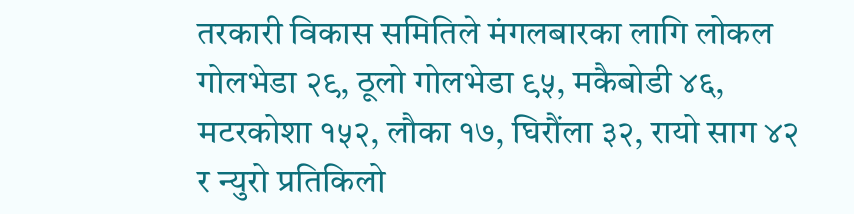तरकारी विकास समितिले मंगलबारका लागि लोकल गोलभेडा २९, ठूलो गोलभेडा ९५, मकैबोडी ४६, मटरकोशा १५२, लौका १७, घिरौंला ३२, रायो साग ४२ र न्युरो प्रतिकिलो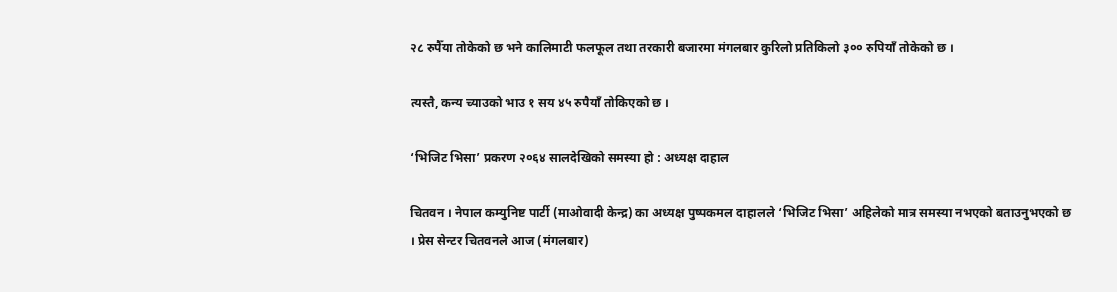२८ रुपैँया तोकेको छ भने कालिमाटी फलफूल तथा तरकारी बजारमा मंगलबार कुरिलो प्रतिकिलो ३०० रुपियाँ तोकेको छ ।

त्यस्तै, कन्य च्याउको भाउ १ सय ४५ रुपैयाँ तोकिएको छ ।

‘भिजिट भिसा’ प्रकरण २०६४ सालदेखिको समस्या हो : अध्यक्ष दाहाल

चितवन । नेपाल कम्युनिष्ट पार्टी (माओवादी केन्द्र) का अध्यक्ष पुष्पकमल दाहालले ‘भिजिट भिसा’ अहिलेको मात्र समस्या नभएको बताउनुभएको छ । प्रेस सेन्टर चितवनले आज (मंगलबार)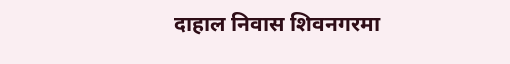दाहाल निवास शिवनगरमा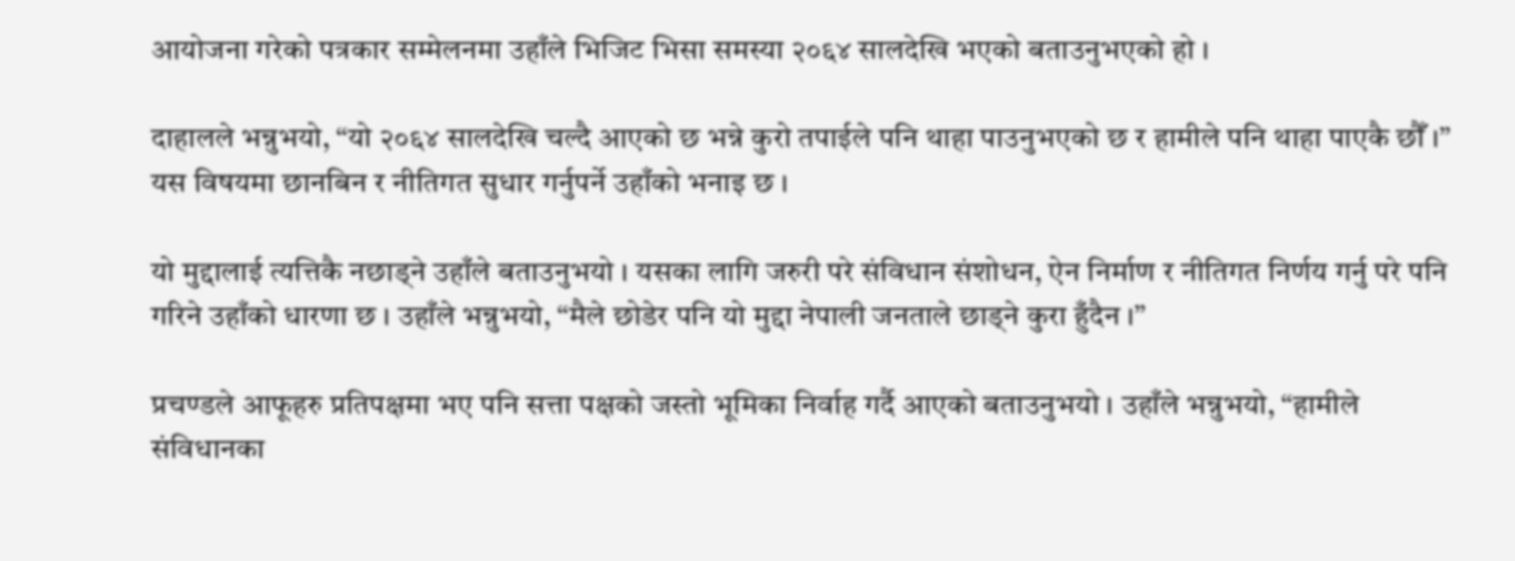आयोजना गरेको पत्रकार सम्मेलनमा उहाँले भिजिट भिसा समस्या २०६४ सालदेखि भएको बताउनुभएको हो ।

दाहालले भन्नुभयो, “यो २०६४ सालदेखि चल्दै आएको छ भन्ने कुरो तपाईले पनि थाहा पाउनुभएको छ र हामीले पनि थाहा पाएकै छौँ ।” यस विषयमा छानबिन र नीतिगत सुधार गर्नुपर्ने उहाँको भनाइ छ ।

यो मुद्दालाई त्यत्तिकै नछाड्ने उहाँले बताउनुभयो । यसका लागि जरुरी परे संविधान संशोधन, ऐन निर्माण र नीतिगत निर्णय गर्नु परे पनि गरिने उहाँको धारणा छ । उहाँले भन्नुभयो, “मैले छोडेर पनि यो मुद्दा नेपाली जनताले छाड्ने कुरा हुँदैन ।”

प्रचण्डले आफूहरु प्रतिपक्षमा भए पनि सत्ता पक्षको जस्तो भूमिका निर्वाह गर्दै आएको बताउनुभयो । उहाँले भन्नुभयो, “हामीले संविधानका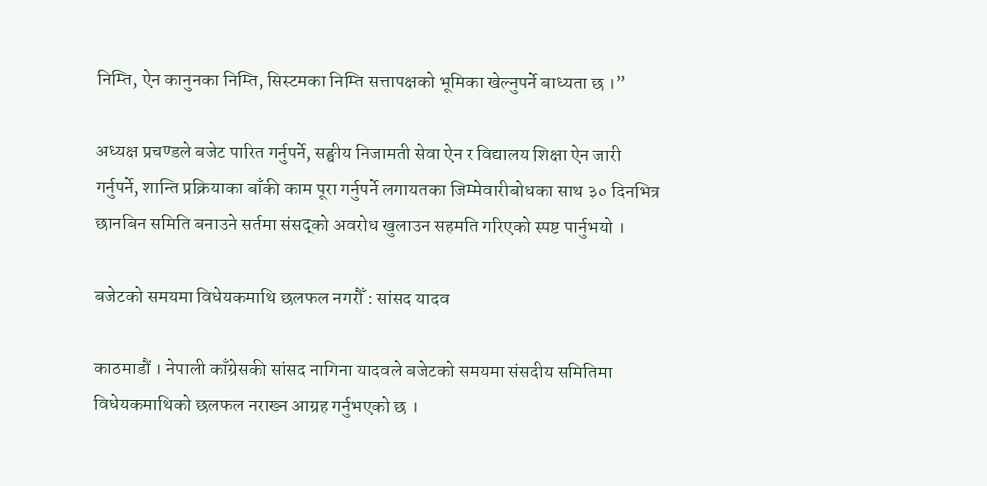निम्ति, ऐन कानुनका निम्ति, सिस्टमका निम्ति सत्तापक्षको भूमिका खेल्नुपर्ने बाध्यता छ ।”

अध्यक्ष प्रचण्डले बजेट पारित गर्नुपर्ने, सङ्घीय निजामती सेवा ऐन र विद्यालय शिक्षा ऐन जारी गर्नुपर्ने, शान्ति प्रक्रियाका बाँकी काम पूरा गर्नुपर्ने लगायतका जिम्मेवारीबोधका साथ ३० दिनभित्र छानबिन समिति बनाउने सर्तमा संसद्को अवरोध खुलाउन सहमति गरिएको स्पष्ट पार्नुभयो ।

बजेटको समयमा विधेयकमाथि छलफल नगरौँ : सांसद यादव

काठमाडौं । नेपाली काँग्रेसकी सांसद नागिना यादवले बजेटको समयमा संसदीय समितिमा विधेयकमाथिको छलफल नराख्न आग्रह गर्नुभएको छ ।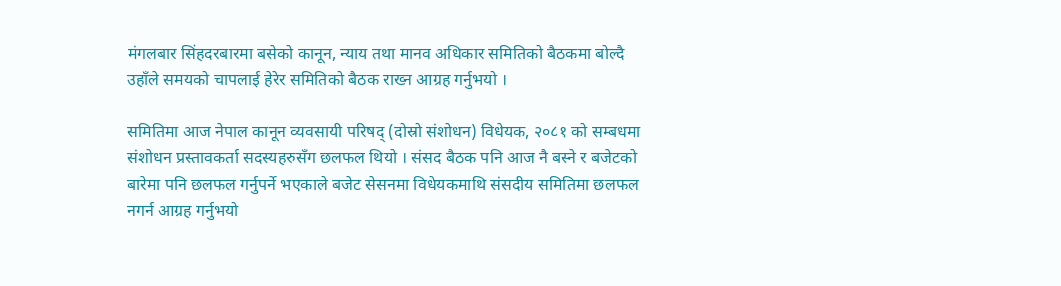मंगलबार सिंहदरबारमा बसेको कानून, न्याय तथा मानव अधिकार समितिको बैठकमा बोल्दै उहाँले समयको चापलाई हेरेर समितिको बैठक राख्न आग्रह गर्नुभयो ।

समितिमा आज नेपाल कानून व्यवसायी परिषद् (दोस्रो संशोधन) विधेयक, २०८१ को सम्बधमा संशोधन प्रस्तावकर्ता सदस्यहरुसँग छलफल थियो । संसद बैठक पनि आज नै बस्ने र बजेटको बारेमा पनि छलफल गर्नुपर्ने भएकाले बजेट सेसनमा विधेयकमाथि संसदीय समितिमा छलफल नगर्न आग्रह गर्नुभयो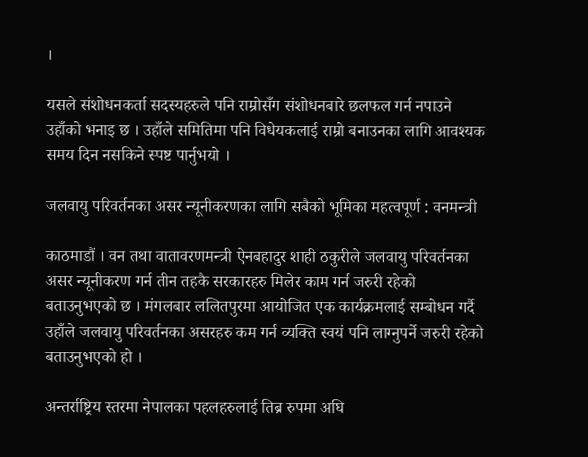।

यसले संशोधनकर्ता सदस्यहरुले पनि राम्रोसँग संशोधनबारे छलफल गर्न नपाउने उहाँको भनाइ छ । उहाँले समितिमा पनि विधेयकलाई राम्रो बनाउनका लागि आवश्यक समय दिन नसकिने स्पष्ट पार्नुभयो ।

जलवायु परिवर्तनका असर न्यूनीकरणका लागि सबैको भूमिका महत्वपूर्ण : वनमन्त्री

काठमाडौं । वन तथा वातावरणमन्त्री ऐनबहादुर शाही ठकुरीले जलवायु परिवर्तनका असर न्यूनीकरण गर्न तीन तहकै सरकारहरु मिलेर काम गर्न जरुरी रहेको बताउनुभएको छ । मंगलबार ललितपुरमा आयोजित एक कार्यक्रमलाई सम्बोधन गर्दै उहाँले जलवायु परिवर्तनका असरहरु कम गर्न व्यक्ति स्वयं पनि लाग्नुपर्ने जरुरी रहेको बताउनुभएको हो ।

अन्तर्राष्ट्रिय स्तरमा नेपालका पहलहरुलाई तिब्र रुपमा अघि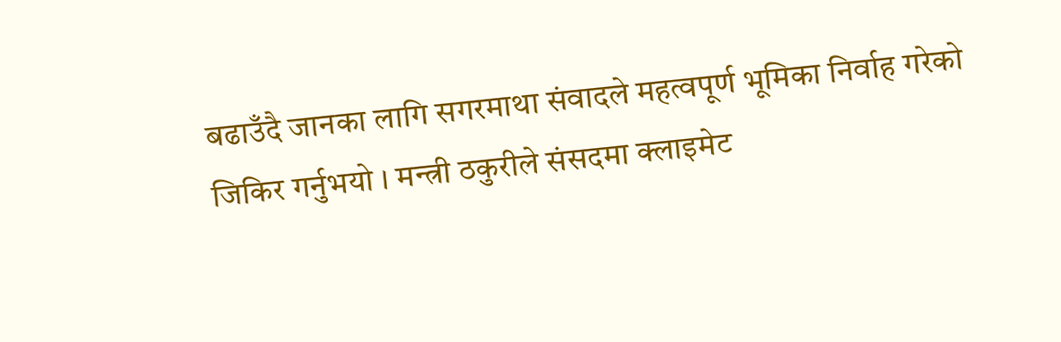बढाउँदै जानका लागि सगरमाथा संवादले महत्वपूर्ण भूमिका निर्वाह गरेको जिकिर गर्नुभयो । मन्त्री ठकुरीले संसदमा क्लाइमेट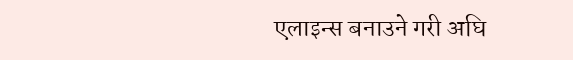एलाइन्स बनाउने गरी अघि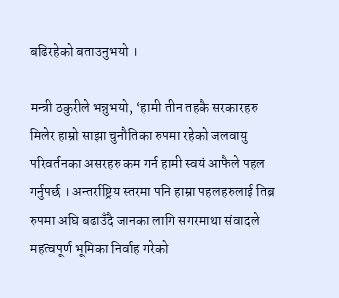बढिरहेको बताउनुभयो ।

मन्त्री ठकुरीले भन्नुभयो, ‘हामी तीन तहकै सरकारहरु मिलेर हाम्रो साझा चुनौतिका रुपमा रहेको जलवायु परिवर्तनका असरहरु कम गर्न हामी स्वयं आफैले पहल गर्नुपर्छ । अन्तर्राष्ट्रिय स्तरमा पनि हाम्रा पहलहरुलाई तिब्र रुपमा अघि बढाउँदै जानका लागि सगरमाथा संवादले महत्वपूर्ण भूमिका निर्वाह गरेको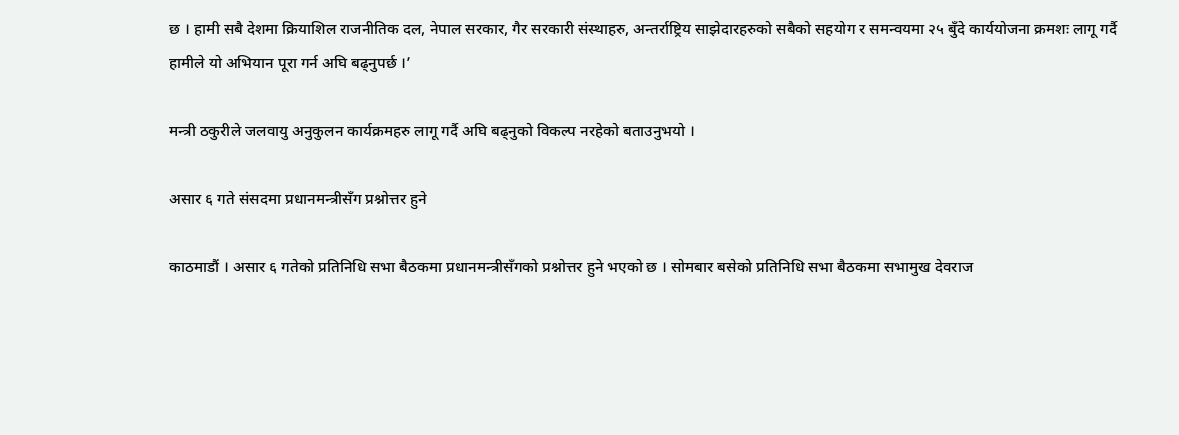छ । हामी सबै देशमा क्रियाशिल राजनीतिक दल, नेपाल सरकार, गैर सरकारी संस्थाहरु, अन्तर्राष्ट्रिय साझेदारहरुको सबैको सहयोग र समन्वयमा २५ बुँदे कार्ययोजना क्रमशः लागू गर्दै हामीले यो अभियान पूरा गर्न अघि बढ्नुपर्छ ।’

मन्त्री ठकुरीले जलवायु अनुकुलन कार्यक्रमहरु लागू गर्दै अघि बढ्नुको विकल्प नरहेको बताउनुभयो ।

असार ६ गते संसदमा प्रधानमन्त्रीसँग प्रश्नोत्तर हुने

काठमाडौं । असार ६ गतेको प्रतिनिधि सभा बैठकमा प्रधानमन्त्रीसँगको प्रश्नोत्तर हुने भएको छ । सोमबार बसेको प्रतिनिधि सभा बैठकमा सभामुख देवराज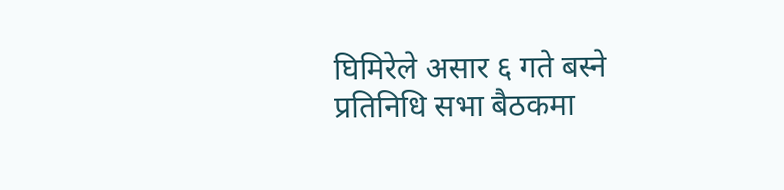घिमिरेले असार ६ गते बस्ने प्रतिनिधि सभा बैठकमा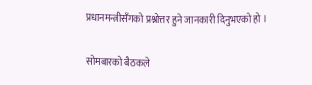प्रधानमन्त्रीसँगको प्रश्नोत्तर हुने जानकारी दिनुभएको हो ।

सोमबारको बैठकले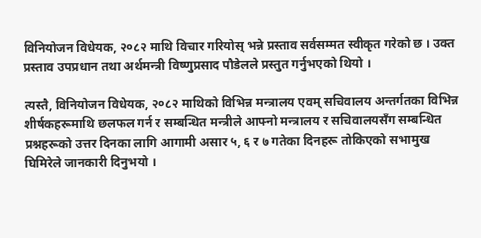विनियोजन विधेयक, २०८२ माथि विचार गरियोस् भन्ने प्रस्ताव सर्वसम्मत स्वीकृत गरेको छ । उक्त प्रस्ताव उपप्रधान तथा अर्थमन्त्री विष्णुप्रसाद पौडेलले प्रस्तुत गर्नुभएको थियो ।

त्यस्तै, विनियोजन विधेयक, २०८२ माथिको विभिन्न मन्त्रालय एवम् सचिवालय अन्तर्गतका विभिन्न शीर्षकहरूमाथि छलफल गर्न र सम्बन्धित मन्त्रीले आफ्नो मन्त्रालय र सचिवालयसँग सम्बन्धित प्रश्नहरूको उत्तर दिनका लागि आगामी असार ५, ६ र ७ गतेका दिनहरू तोकिएको सभामुख घिमिरेले जानकारी दिनुभयो ।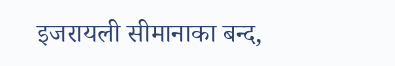इजरायली सीमानाका बन्द,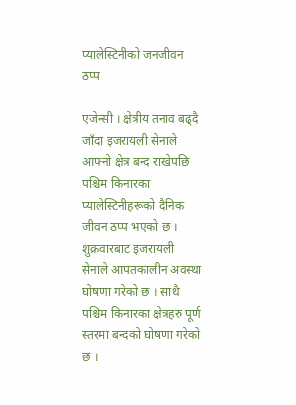प्यालेस्टिनीको जनजीवन ठप्प

एजेन्सी । क्षेत्रीय तनाव बढ्दै जाँदा इजरायली सेनाले आफ्नो क्षेत्र बन्द राखेपछि पश्चिम किनारका प्यालेस्टिनीहरूको दैनिक जीवन ठप्प भएको छ । शुक्रवारबाट इजरायली सेनाले आपतकालीन अवस्था घोषणा गरेको छ । साथै पश्चिम किनारका क्षेत्रहरु पूर्ण स्तरमा बन्दको घोषणा गरेको छ ।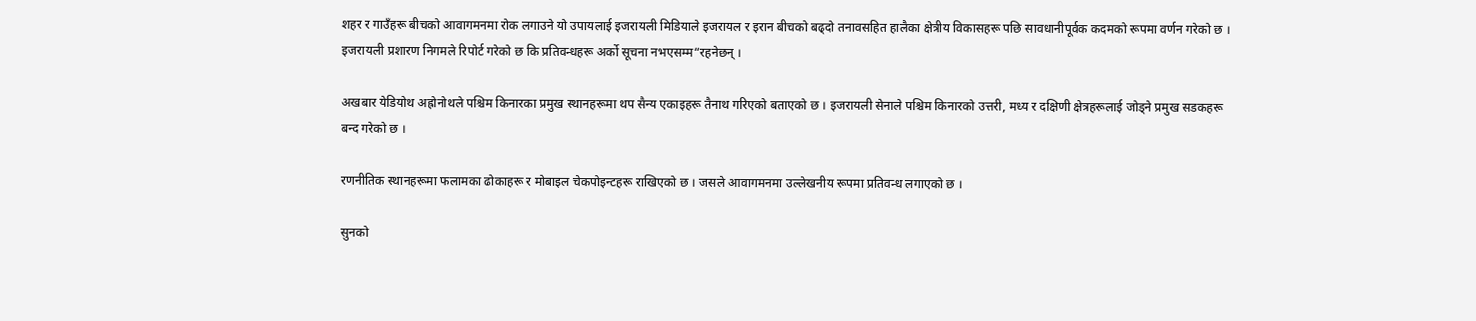शहर र गाउँहरू बीचको आवागमनमा रोक लगाउने यो उपायलाई इजरायली मिडियाले इजरायल र इरान बीचको बढ्दो तनावसहित हालैका क्षेत्रीय विकासहरू पछि सावधानीपूर्वक कदमको रूपमा वर्णन गरेको छ । इजरायली प्रशारण निगमले रिपोर्ट गरेको छ कि प्रतिवन्धहरू अर्को सूचना नभएसम्म“रहनेछन् ।

अखबार येडियोथ अह्रोनोथले पश्चिम किनारका प्रमुख स्थानहरूमा थप सैन्य एकाइहरू तैनाथ गरिएको बताएको छ । इजरायली सेनाले पश्चिम किनारको उत्तरी, मध्य र दक्षिणी क्षेत्रहरूलाई जोड्ने प्रमुख सडकहरू बन्द गरेको छ ।

रणनीतिक स्थानहरूमा फलामका ढोकाहरू र मोबाइल चेकपोइन्टहरू राखिएको छ । जसले आवागमनमा उल्लेखनीय रूपमा प्रतिवन्ध लगाएको छ ।

सुनको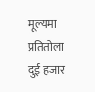मूल्यमा प्रतितोला दुई हजार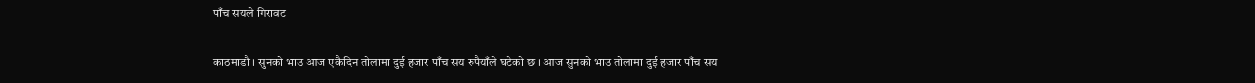पाँच सयले गिरावट

काठमाडौ । सुनको भाउ आज एकैदिन तोलामा दुई हजार पाँच सय रुपैयाँले घटेको छ । आज सुनको भाउ तोलामा दुई हजार पाँच सय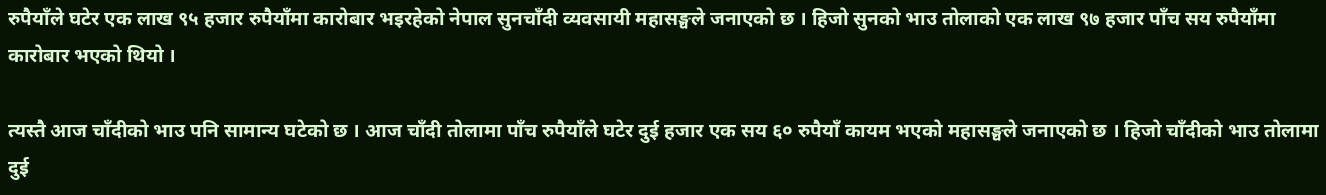रुपैयाँले घटेर एक लाख ९५ हजार रुपैयाँमा कारोबार भइरहेको नेपाल सुनचाँदी व्यवसायी महासङ्घले जनाएको छ । हिजो सुनको भाउ तोलाको एक लाख ९७ हजार पाँच सय रुपैयाँमा कारोबार भएको थियो ।

त्यस्तै आज चाँदीको भाउ पनि सामान्य घटेको छ । आज चाँदी तोलामा पाँच रुपैयाँले घटेर दुई हजार एक सय ६० रुपैयाँ कायम भएको महासङ्घले जनाएको छ । हिजो चाँदीको भाउ तोलामा दुई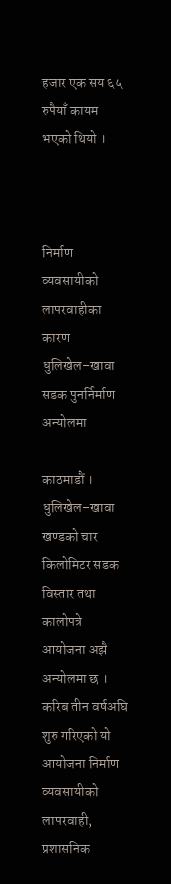हजार एक सय ६५ रुपैयाँ कायम भएको थियो ।



निर्माण व्यवसायीको लापरवाहीका कारण धुलिखेल–खावा सडक पुनर्निर्माण अन्योलमा

काठमाडौं । धुलिखेल–खावा खण्डको चार किलोमिटर सडक विस्तार तथा कालोपत्रे आयोजना अझै अन्योलमा छ । करिब तीन वर्षअघि शुरु गरिएको यो आयोजना निर्माण व्यवसायीको लापरवाही, प्रशासनिक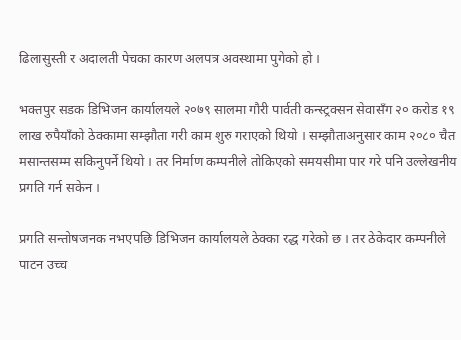ढिलासुस्ती र अदालती पेचका कारण अलपत्र अवस्थामा पुगेको हो ।

भक्तपुर सडक डिभिजन कार्यालयले २०७९ सालमा गौरी पार्वती कन्स्ट्रक्सन सेवासँग २० करोड १९ लाख रुपैयाँको ठेक्कामा सम्झौता गरी काम शुरु गराएको थियो । सम्झौताअनुसार काम २०८० चैत मसान्तसम्म सकिनुपर्ने थियो । तर निर्माण कम्पनीले तोकिएको समयसीमा पार गरे पनि उल्लेखनीय प्रगति गर्न सकेन ।

प्रगति सन्तोषजनक नभएपछि डिभिजन कार्यालयले ठेक्का रद्ध गरेको छ । तर ठेकेदार कम्पनीले पाटन उच्च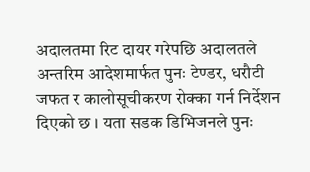अदालतमा रिट दायर गरेपछि अदालतले अन्तरिम आदेशमार्फत पुनः टेण्डर, धरौटी जफत र कालोसूचीकरण रोक्का गर्न निर्देशन दिएको छ । यता सडक डिभिजनले पुनः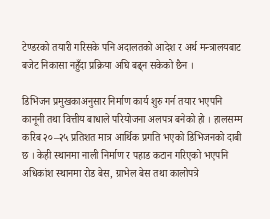टेण्डरको तयारी गरिसके पनि अदालतको आदेश र अर्थ मन्त्रालयबाट बजेट निकासा नहुँदा प्रक्रिया अघि बढ्न सकेको छैन ।

डिभिजन प्रमुखकाअनुसार निर्माण कार्य शुरु गर्न तयार भएपनि कानूनी तथा वित्तीय बाधाले परियोजना अलपत्र बनेको हो । हालसम्म करिब २०–२५ प्रतिशत मात्र आर्थिक प्रगति भएको डिभिजनको दाबी छ । केही स्थानमा नाली निर्माण र पहाड कटान गरिएको भएपनि अधिकांश स्थानमा रोड बेस, ग्राभेल बेस तथा कालोपत्रे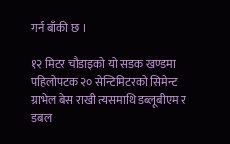गर्न बाँकी छ ।

१२ मिटर चौडाइको यो सडक खण्डमा पहिलोपटक २० सेन्टिमिटरको सिमेन्ट ग्राभेल बेस राखी त्यसमाथि डब्लूबीएम र डबल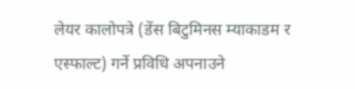लेयर कालोपत्रे (डेंस बिटुमिनस म्याकाडम र एस्फाल्ट) गर्ने प्रविधि अपनाउने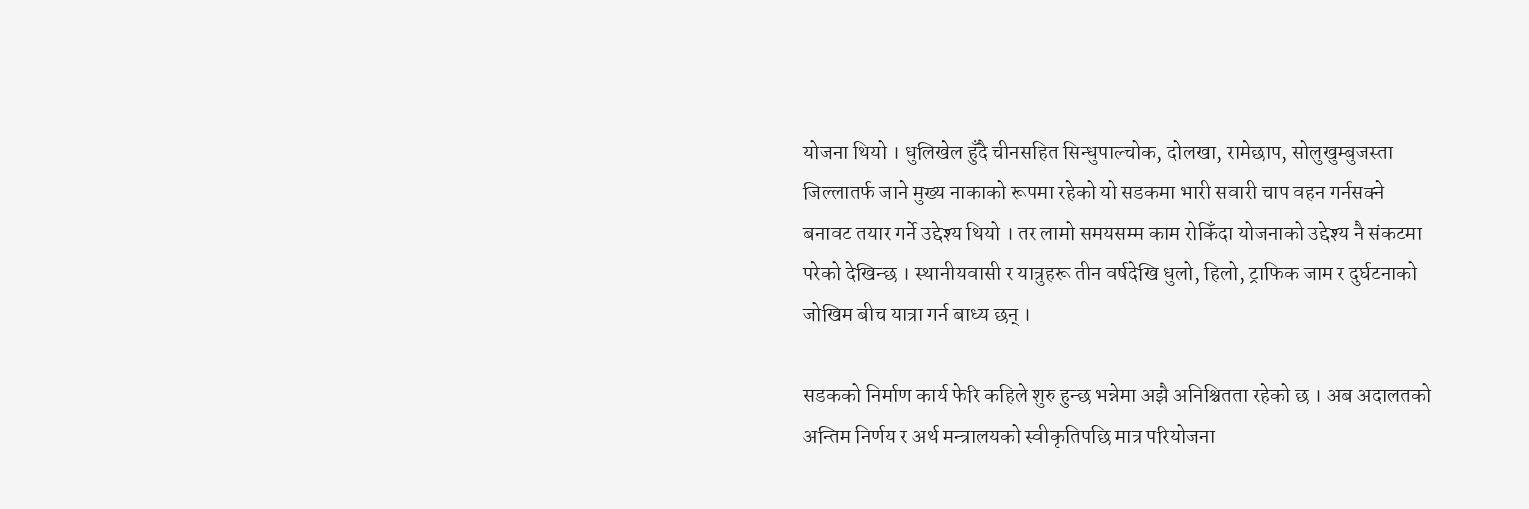योजना थियो । धुलिखेल हुँदै चीनसहित सिन्धुपाल्चोक, दोलखा, रामेछाप, सोलुखुम्बुजस्ता जिल्लातर्फ जाने मुख्य नाकाको रूपमा रहेको यो सडकमा भारी सवारी चाप वहन गर्नसक्ने बनावट तयार गर्ने उद्देश्य थियो । तर लामो समयसम्म काम रोकिँदा योजनाको उद्देश्य नै संकटमा परेको देखिन्छ । स्थानीयवासी र यात्रुहरू तीन वर्षदेखि धुलो, हिलो, ट्राफिक जाम र दुर्घटनाको जोखिम बीच यात्रा गर्न बाध्य छन् ।

सडकको निर्माण कार्य फेरि कहिले शुरु हुन्छ भन्नेमा अझै अनिश्चितता रहेको छ । अब अदालतको अन्तिम निर्णय र अर्थ मन्त्रालयको स्वीकृतिपछि मात्र परियोजना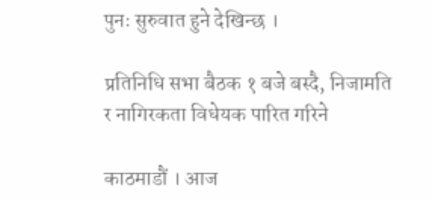पुनः सुरुवात हुने देखिन्छ ।

प्रतिनिधि सभा बैठक १ बजे बस्दै, निजामति र नागिरकता विधेयक पारित गरिने

काठमाडौं । आज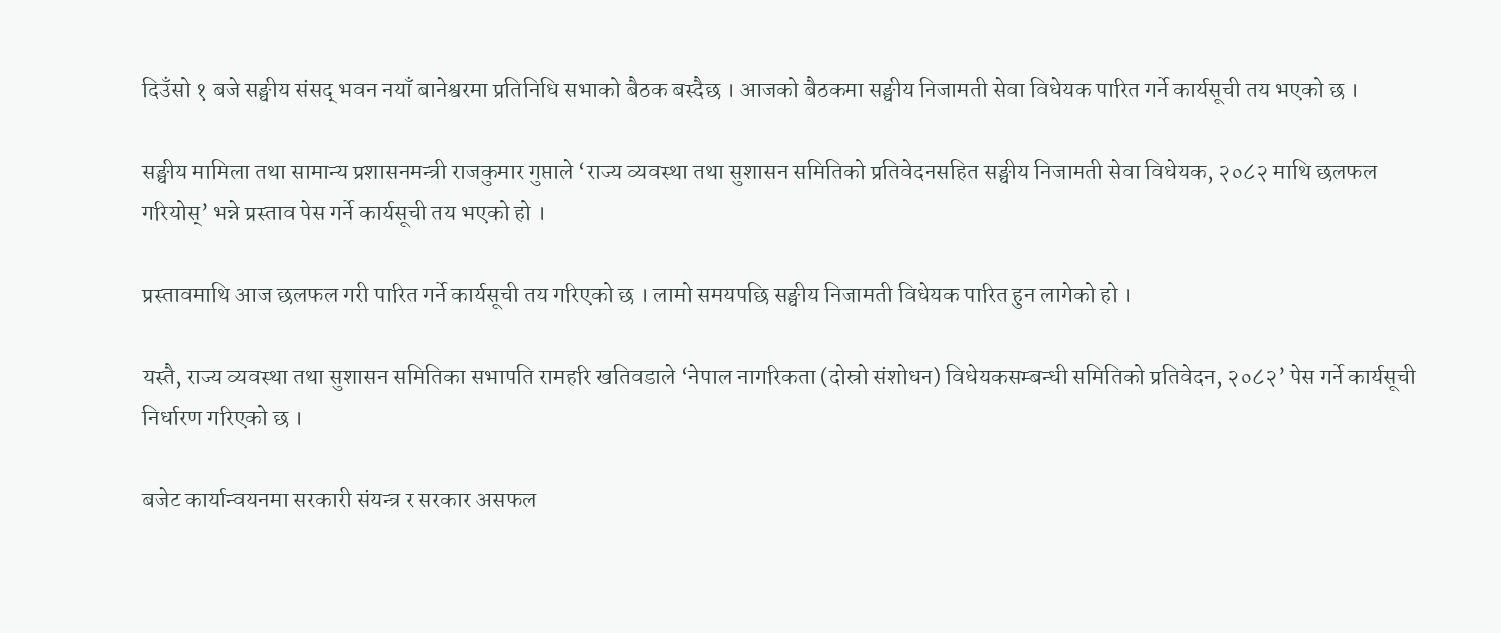दिउँसो १ बजे सङ्घीय संसद् भवन नयाँ बानेश्वरमा प्रतिनिधि सभाको बैठक बस्दैछ । आजको बैठकमा सङ्घीय निजामती सेवा विधेयक पारित गर्ने कार्यसूची तय भएको छ ।

सङ्घीय मामिला तथा सामान्य प्रशासनमन्त्री राजकुमार गुप्ताले ‘राज्य व्यवस्था तथा सुशासन समितिको प्रतिवेदनसहित सङ्घीय निजामती सेवा विधेयक, २०८२ माथि छलफल गरियोस्’ भन्ने प्रस्ताव पेस गर्ने कार्यसूची तय भएको हो ।

प्रस्तावमाथि आज छलफल गरी पारित गर्ने कार्यसूची तय गरिएको छ । लामो समयपछि सङ्घीय निजामती विधेयक पारित हुन लागेको हो ।

यस्तै, राज्य व्यवस्था तथा सुशासन समितिका सभापति रामहरि खतिवडाले ‘नेपाल नागरिकता (दोस्रो संशोधन) विधेयकसम्बन्धी समितिको प्रतिवेदन, २०८२’ पेस गर्ने कार्यसूची निर्धारण गरिएको छ ।

बजेट कार्यान्वयनमा सरकारी संयन्त्र र सरकार असफल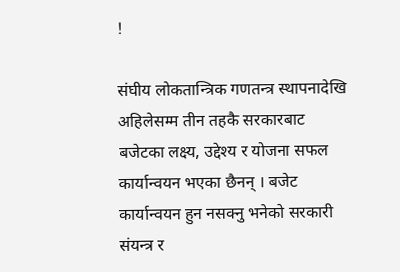!

संघीय लोकतान्त्रिक गणतन्त्र स्थापनादेखि अहिलेसम्म तीन तहकै सरकारबाट बजेटका लक्ष्य, उद्देश्य र योजना सफल कार्यान्वयन भएका छैनन् । बजेट कार्यान्वयन हुन नसक्नु भनेको सरकारी संयन्त्र र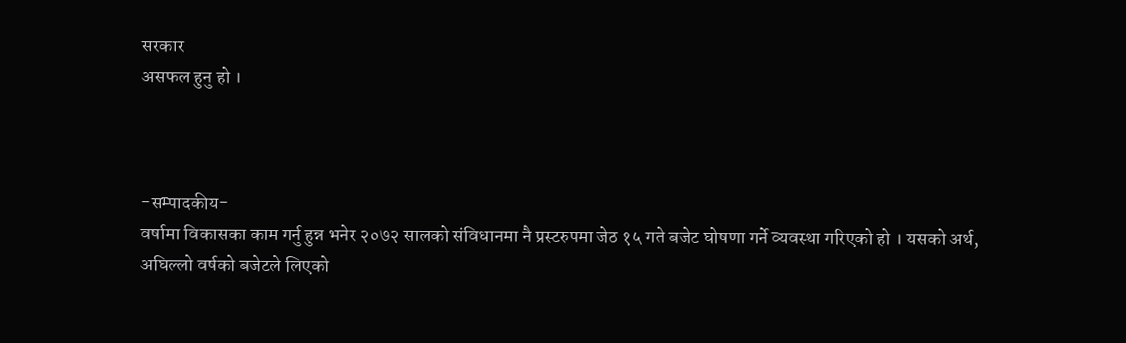सरकार
असफल हुनु हो ।



-सम्पादकीय-
वर्षामा विकासका काम गर्नु हुन्न भनेर २०७२ सालको संविधानमा नै प्रस्टरुपमा जेठ १५ गते बजेट घोषणा गर्ने व्यवस्था गरिएको हो । यसको अर्थ, अघिल्लो वर्षको बजेटले लिएको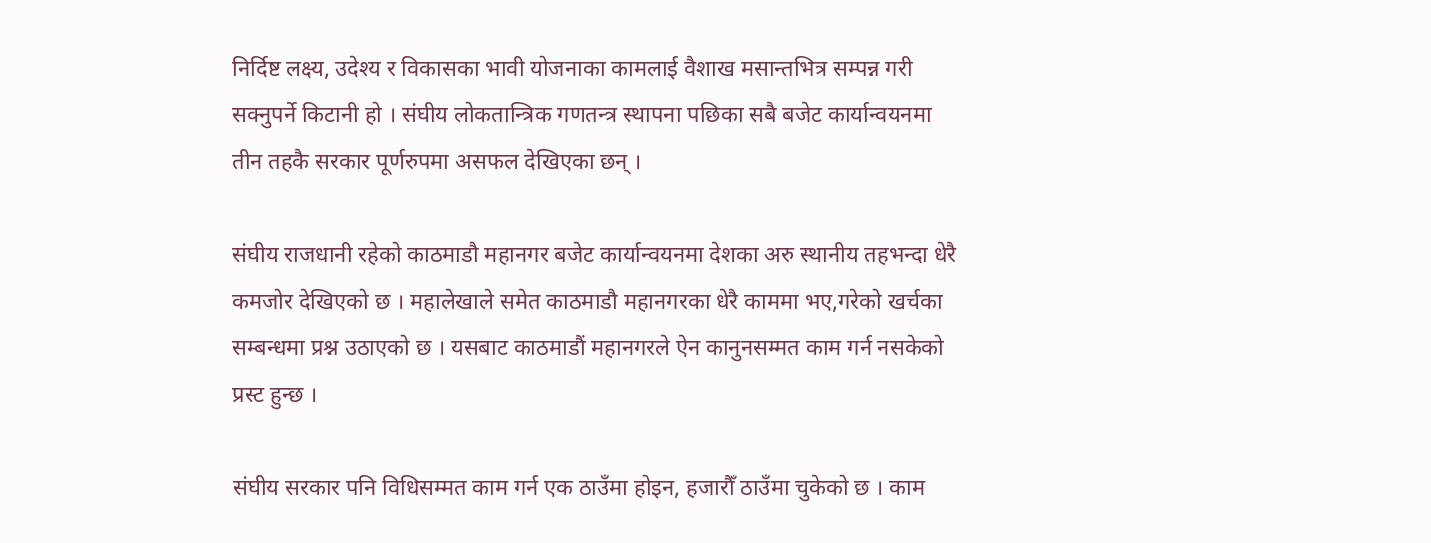निर्दिष्ट लक्ष्य, उदेश्य र विकासका भावी योजनाका कामलाई वैशाख मसान्तभित्र सम्पन्न गरी सक्नुपर्ने किटानी हो । संघीय लोकतान्त्रिक गणतन्त्र स्थापना पछिका सबै बजेट कार्यान्वयनमा तीन तहकै सरकार पूर्णरुपमा असफल देखिएका छन् ।

संघीय राजधानी रहेको काठमाडौ महानगर बजेट कार्यान्वयनमा देशका अरु स्थानीय तहभन्दा धेरै कमजोर देखिएको छ । महालेखाले समेत काठमाडौ महानगरका धेरै काममा भए,गरेको खर्चका सम्बन्धमा प्रश्न उठाएको छ । यसबाट काठमाडौं महानगरले ऐन कानुनसम्मत काम गर्न नसकेको प्रस्ट हुन्छ ।

संघीय सरकार पनि विधिसम्मत काम गर्न एक ठाउँमा होइन, हजारौँ ठाउँमा चुकेको छ । काम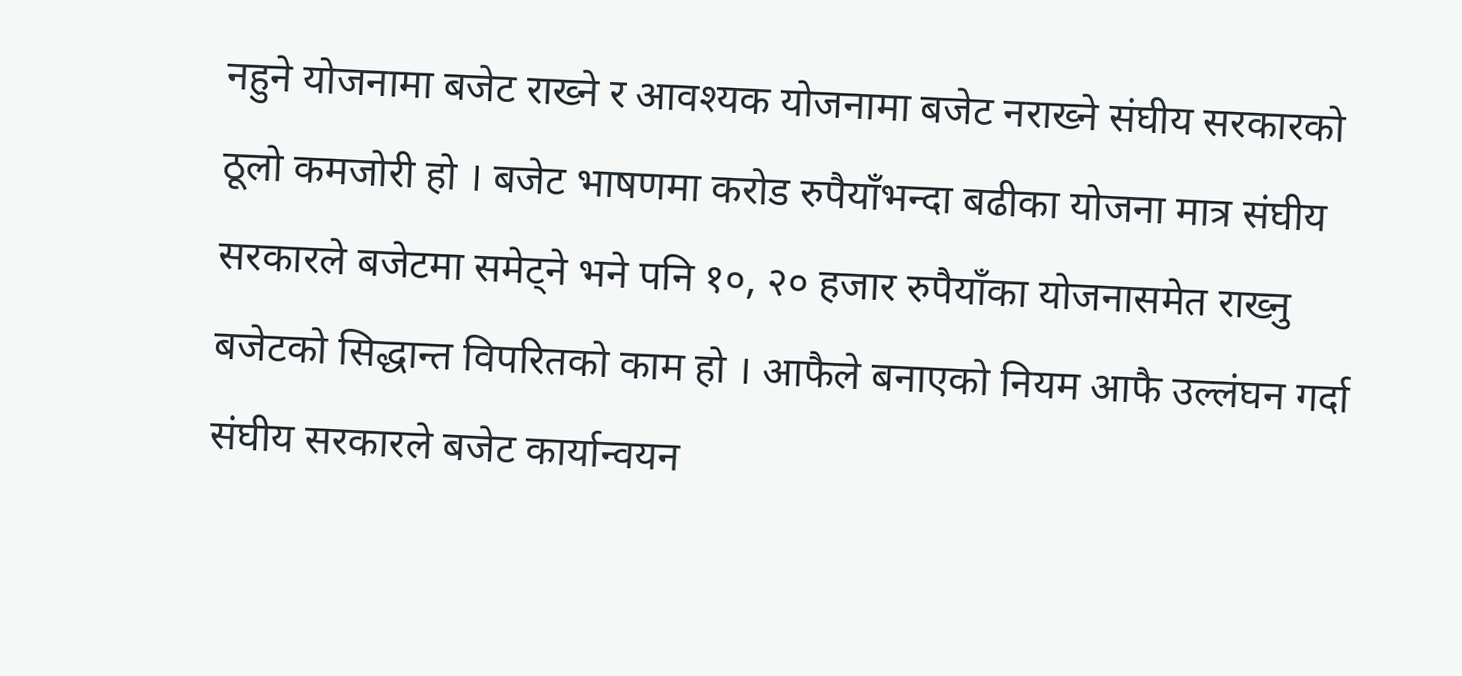नहुने योजनामा बजेट राख्ने र आवश्यक योजनामा बजेट नराख्ने संघीय सरकारको ठूलो कमजोरी हो । बजेट भाषणमा करोड रुपैयाँभन्दा बढीका योजना मात्र संघीय सरकारले बजेटमा समेट्ने भने पनि १०, २० हजार रुपैयाँका योजनासमेत राख्नु बजेटको सिद्धान्त विपरितको काम हो । आफैले बनाएको नियम आफै उल्लंघन गर्दा संघीय सरकारले बजेट कार्यान्वयन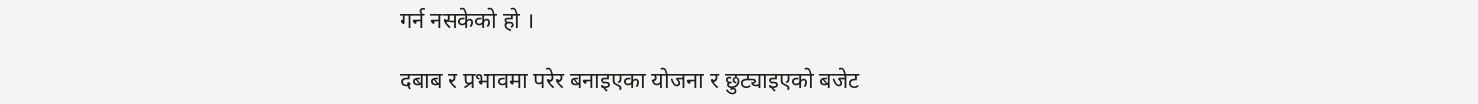गर्न नसकेको हो ।

दबाब र प्रभावमा परेर बनाइएका योजना र छुट्याइएको बजेट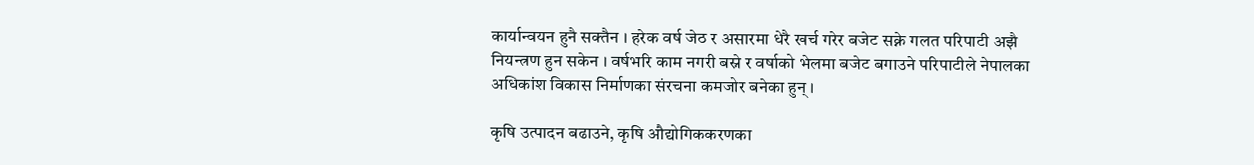कार्यान्वयन हुनै सक्तैन । हरेक वर्ष जेठ र असारमा धेरै खर्च गरेर बजेट सक्ने गलत परिपाटी अझै नियन्त्रण हुन सकेन । वर्षभरि काम नगरी बस्ने र वर्षाको भेलमा बजेट बगाउने परिपाटीले नेपालका अधिकांश विकास निर्माणका संरचना कमजोर बनेका हुन् ।

कृषि उत्पादन बढाउने, कृषि औद्योगिककरणका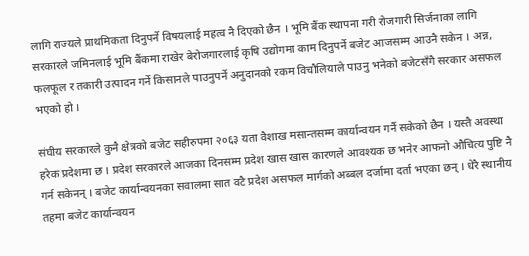लागि राज्यले प्राथमिकता दिनुपर्ने विषयलाई महत्व नै दिएको छैन । भूमि बैंक स्थापना गरी रोजगारी सिर्जनाका लागि सरकारले जमिनलाई भूमि बैंकमा राखेर बेरोजगारलाई कृषि उद्योगमा काम दिनुपर्ने बजेट आजसम्म आउनै सकेन । अन्न, फलफूल र तकारी उत्पादन गर्ने किसानले पाउनुपर्ने अनुदानको रकम विचौलियाले पाउनु भनेको बजेटसँगै सरकार असफल भएको हो ।

संघीय सरकारले कुनै क्षेत्रको बजेट सहीरुपमा २०६३ यता वैशाख मसान्तसम्म कार्यान्वयन गर्नै सकेको छैन । यस्तै अवस्था हरेक प्रदेशमा छ । प्रदेश सरकारले आजका दिनसम्म प्रदेश खास खास कारणले आवश्यक छ भनेर आफनो औचित्य पुष्टि नै गर्न सकेनन् । बजेट कार्यान्वयनका सवालमा सात वटै प्रदेश असफल मार्गको अब्बल दर्जामा दर्ता भएका छन् । धेरै स्थानीय तहमा बजेट कार्यान्वयन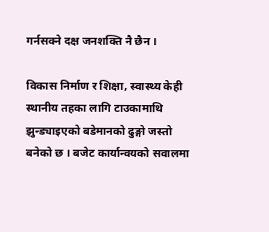गर्नसक्ने दक्ष जनशक्ति नै छैन ।

विकास निर्माण र शिक्षा, स्वास्थ्य केही स्थानीय तहका लागि टाउकामाथि झुन्ड्याइएको बडेमानको ढुङ्गो जस्तो बनेको छ । बजेट कार्यान्वयको सवालमा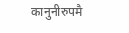कानुनीरुपमै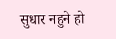सुधार नहुने हो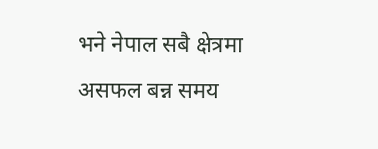भने नेपाल सबै क्षेत्रमा असफल बन्न समय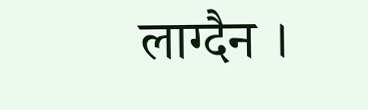लाग्दैन ।